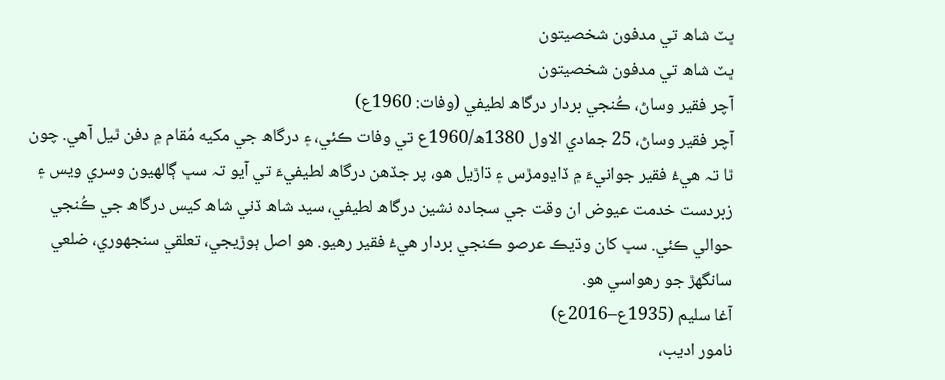ڀٽ شاھ تي مدفون شخصيتون
ڀٽ شاھ تي مدفون شخصيتون
آچر فقير وساڻ، ڪُنجي بردار درگاھ لطيفي (وفات: 1960ع)
آچر فقير وساڻ، 25 جمادي الاول 1380ھ/1960ع تي وفات ڪئي، ۽ درگاھ جي مکيه مُقام ۾ دفن ٿيل آھي. چون ٿا تہ ھيءُ فقير جوانيءَ ۾ ڏاڍومڙس ۽ ڌاڙيل ھو، پر جڏهن درگاھ لطيفيءَ تي آيو تہ سڀ ڳالهيون وسري ويس ۽ زبردست خدمت عيوض ان وقت جي سجادہ نشين درگاھ لطيفي، سيد شاھ ڏني شاھ کيس درگاھ جي ڪُنجي حوالي ڪئي. سڀ کان وڌيڪ عرصو ڪنجي بردار ھيءُ فقير رهيو. ھو اصل ٻوڙيجي، تعلقي سنجهوري، ضلعي سانگهڙ جو رهواسي ھو.
آغا سليم (1935ع–2016ع)
نامور اديب،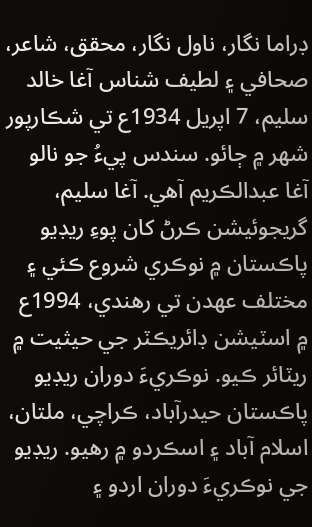ڊراما نگار، ناول نگار، محقق، شاعر، صحافي ۽ لطيف شناس آغا خالد سليم، 7 اپريل 1934ع تي شڪارپور شھر ۾ ڄائو. سندس پيءُ جو نالو آغا عبدالڪريم آھي. آغا سليم، گريجوئيشن ڪرڻ کان پوءِ ريڊيو پاڪستان ۾ نوڪري شروع ڪئي ۽ مختلف عھدن تي رهندي، 1994ع ۾ اسٽيشن ڊائريڪٽر جي حيثيت ۾ ريٽائر ڪيو. نوڪريءَ دوران ريڊيو پاڪستان حيدرآباد، ڪراچي، ملتان، اسلام آباد ۽ اسڪردو ۾ رهيو. ريڊيو جي نوڪريءَ دوران اردو ۽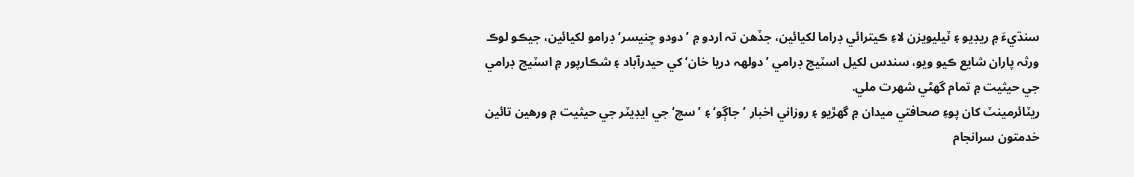سنڌيءَ ۾ ريڊيو ۽ ٽيليويزن لاءِ ڪيترائي ڊراما لکيائين، جڏهن تہ اردو ۾ ’دودو چنيسر‘ ڊرامو لکيائين، جيڪو لوڪ ورثہ پاران شايع ڪيو ويو، سندس لکيل اسٽيج ڊرامي ’دولهہ دريا خان‘ کي حيدرآباد ۽ شڪارپور ۾ اسٽيج ڊرامي جي حيثيت ۾ تمام گهڻي شھرت ملي.
ريٽائرمينٽ کان پوءِ صحافتي ميدان ۾ گهڙيو ۽ روزاني اخبار ’جاڳو‘ ۽ ’سچ‘ جي ايڊيٽر جي حيثيت ۾ ورهين تائين خدمتون سرانجام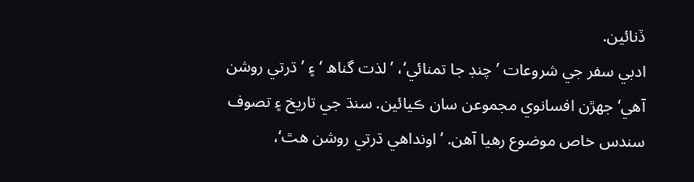ڏنائين.
ادبي سفر جي شروعات ’چنڊ جا تمنائي‘، ’لذت گناھ ‘ ۽ ’ڌرتي روشن آھي‘ جھڙن افسانوي مجموعن سان ڪيائين. سنڌ جي تاريخ ۽ تصوف سندس خاص موضوع رهيا آھن. ’اونداھي ڌرتي روشن ھٿ‘،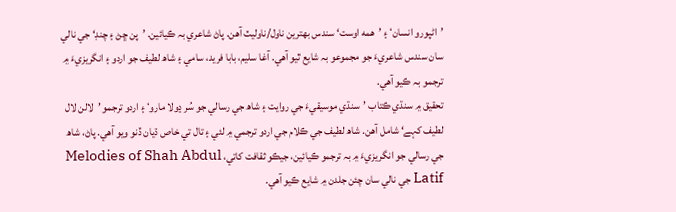’اڻپورو انسان‘ ۽ ’همه اوست‘ سندس بھترين ناول/ناوليٽ آھن. پاڻ شاعري بہ ڪيائين. ’پن ڇڻ ۽ چنڊ‘ جي نالي سان سندس شاعريءَ جو مجموعو بہ شايع ٿيو آھي. آغا سليم، بابا فريد، سامي ۽ شاھ لطيف جو اردو ۽ انگريزيءَ ۾ ترجمو بہ ڪيو آھي.
تحقيق ۾ سنڌي ڪتاب ’سنڌي موسيقيءَ جي روايت ۽ شاھ جي رسالي جو سُر ڍولا مارو‘ ۽ اردو ترجمو ’لالن لال لطیف کہے‘ شامل آھن. شاھ لطيف جي ڪلام جي اردو ترجمي ۾ لئي ۽ تال تي خاص ڌيان ڏنو ويو آھي. پاڻ، شاھ جي رسالي جو انگريزيءَ ۾ بہ ترجمو ڪيائين، جيڪو ثقافت کاتي، Melodies of Shah Abdul Latif جي نالي سان چئن جلدن ۾ شايع ڪيو آھي.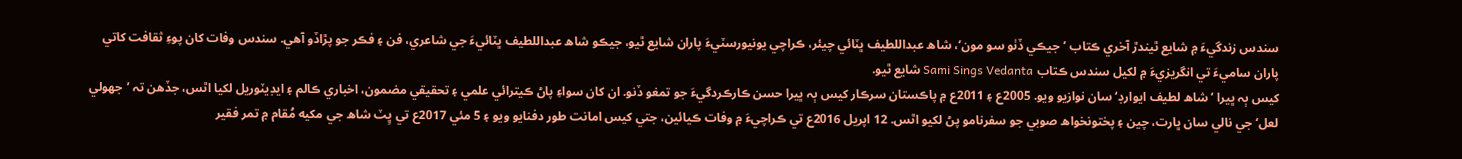سندس زندگيءَ ۾ شايع ٿيندڙ آخري ڪتاب ’جيڪي ڏٺو سو مون‘، شاھ عبداللطيف ڀٽائي چيئر، ڪراچي يونيورسٽيءَ پاران شايع ٿيو، جيڪو شاھ عبداللطيف ڀٽائيءَ جي شاعري، فن ۽ فڪر جو پڙاڏو آھي. سندس وفات کان پوءِ ثقافت کاتي پاران ساميءَ تي انگريزيءَ ۾ لکيل سندس ڪتاب Sami Sings Vedanta شايع ٿيو.
کيس ٻہ ڀيرا ’شاھ لطيف ايوارڊ‘ سان نوازيو ويو. 2005ع ۽ 2011ع ۾ پاڪستان سرڪار کيس ٻہ ڀيرا حسن ڪارڪردگيءَ جو تمغو ڏنو. ان کان سواءِ پاڻ ڪيترائي علمي ۽ تحقيقي مضمون، اخباري ڪالم ۽ ايڊيٽوريل لکيا اٿس، جڏهن تہ ’جهولي لعل‘ جي نالي سان ڀارت، چين ۽ پختونخواھ صوبي جو سفرنامو پڻ لکيو اٿس. 12 اپريل 2016ع تي ڪراچيءَ ۾ وفات ڪيائين، جتي کيس امانت طور دفنايو ويو ۽ 5 مئي 2017ع تي ڀِٽ شاھ جي مکيه مُقام ۾ تمر فقير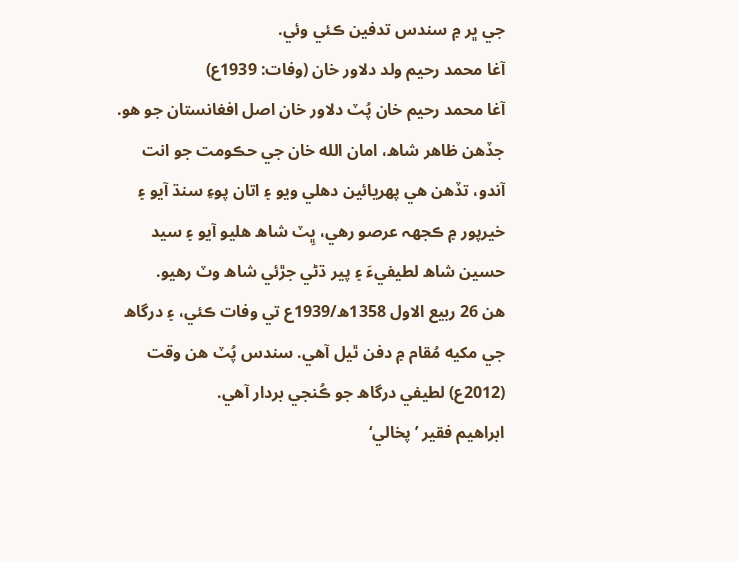جي ڀر ۾ سندس تدفين ڪئي وئي.
آغا محمد رحيم ولد دلاور خان (وفات: 1939ع)
آغا محمد رحيم خان پُٽ دلاور خان اصل افغانستان جو ھو. جڏهن ظاھر شاھ، امان الله خان جي حڪومت جو انت آندو، تڏهن ھي پھريائين دھلي ويو ۽ اتان پوءِ سنڌ آيو ۽ خيرپور ۾ ڪجهہ عرصو رهي، ڀِٽ شاھ ھليو آيو ۽ سيد حسين شاھ لطيفيءَ ۽ پير ڌڻي جڙئي شاھ وٽ رهيو.
ھن 26 ربيع الاول 1358ھ/1939ع تي وفات ڪئي، ۽ درگاھ جي مکيه مُقام ۾ دفن ٿيل آھي. سندس پُٽ ھن وقت (2012ع) لطيفي درگاھ جو ڪُنجي بردار آھي.
ابراھيم فقير ’پخالي‘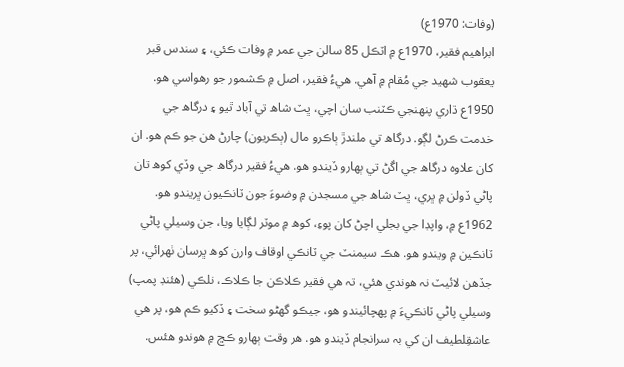(وفات: 1970ع)
ابراھيم فقير، 1970ع ۾ اٽڪل 85 سالن جي عمر ۾ وفات ڪئي، ۽ سندس قبر يعقوب شھيد جي مُقام ۾ آھي. ھيءُ فقير، اصل ۾ ڪشمور جو رهواسي ھو. 1950ع ڌاري پنھنجي ڪٽنب سان اچي، ڀٽ شاھ تي آباد ٿيو ۽ درگاھ جي خدمت ڪرڻ لڳو. درگاھ تي ملندڙ ٻاڪرو مال (ٻڪريون) چارڻ ھن جو ڪم ھو. ان کان علاوہ درگاھ جي اڱڻ تي ٻھارو ڏيندو ھو. ھيءُ فقير درگاھ جي وڏي کوھ تان پاڻي ڏولن ۾ ڀري، ڀٽ شاھ جي مسجدن ۾ وضوءَ جون ٽانڪيون ڀريندو ھو. 1962ع ۾، واپڊا جي بجلي اچڻ کان پوءِ، کوھ ۾ موٽر لڳايا ويا، جن وسيلي پاڻي ٽانڪين ۾ ويندو ھو. ھڪ سيمنٽ جي ٽانڪي اوقاف وارن کوھ ڀرسان ٺھرائي، پر جڏهن لائيٽ نہ ھوندي ھئي، تہ ھي فقير ڪلاڪن جا ڪلاڪ، نلڪي (هئنڊ پمپ) وسيلي پاڻي ٽانڪيءَ ۾ پھچائيندو ھو، جيڪو گهڻو سخت ۽ ڏکيو ڪم ھو، پر ھي عاشقِلطيف ان کي بہ سرانجام ڏيندو ھو. ھر وقت ٻھارو ڪڇ ۾ ھوندو ھئس.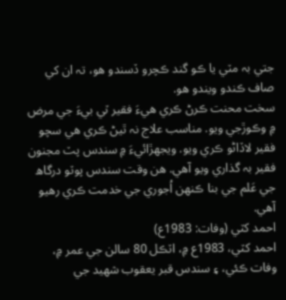جتي بہ مٽي يا ڪو گند ڪچرو ڏسندو ھو، تہ ان کي صاف ڪندو ويندو ھو.
سخت محنت ڪرڻ ڪري ھيءَ فقير ٽي بيءَ جي مرض ۾ وڪوڙجي ويو. مناسب علاج نہ ٿيڻ ڪري ھي سچو فقير لاڏاڻو ڪري ويو. ويجهڙائيءَ ۾ سندس پٽ مجنون فقير بہ گذاري ويو آھي. ھن وقت سندس پوٽو درگاھ جي عَلم جي بنا ڪنھن اُجوري جي خدمت ڪري رهيو آھي.
احمد کٽي (وفات: 1983ع)
احمد کٽي، 1983ع ۾، اٽڪل 80 سالن جي عمر ۾، وفات ڪئي، ۽ سندس قبر يعقوب شھيد جي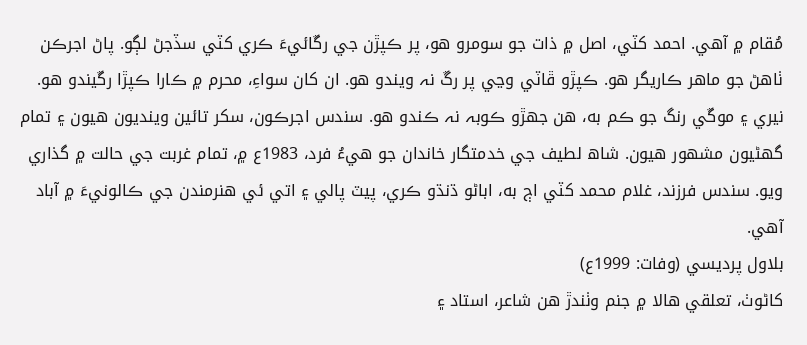مُقام ۾ آھي. احمد کٽي، اصل ۾ ذات جو سومرو ھو، پر ڪپڙن جي رڱائيءَ ڪري کٽي سڏجڻ لڳو. پاڻ اجرڪن ٺاھڻ جو ماھر ڪاريگر ھو. ڪپڙو ڦاٽي وڃي پر رڱ نہ ويندو ھو. ان کان سواءِ، محرم ۾ ڪارا ڪپڙا رڱيندو ھو. نيري ۽ موڱي رنگ جو ڪم به، ھن جھڙو ڪوبہ نہ ڪندو ھو. سندس اجرڪون، سکر تائين وينديون ھيون ۽ تمام گهڻيون مشھور ھيون. شاھ لطيف جي خدمتگار خاندان جو ھيءُ فرد، 1983ع ۾، تمام غربت جي حالت ۾ گذاري ويو. سندس فرزند، غلام محمد کٽي اڄ به، اباڻو ڌنڌو ڪري، پيٽ پالي ۽ اتي ئي ھنرمندن جي ڪالونيءَ ۾ آباد آھي.
بلاول پرديسي (وفات: 1999ع)
کاڻوٺ، تعلقي ھالا ۾ جنم وٺندڙ ھن شاعر، استاد ۽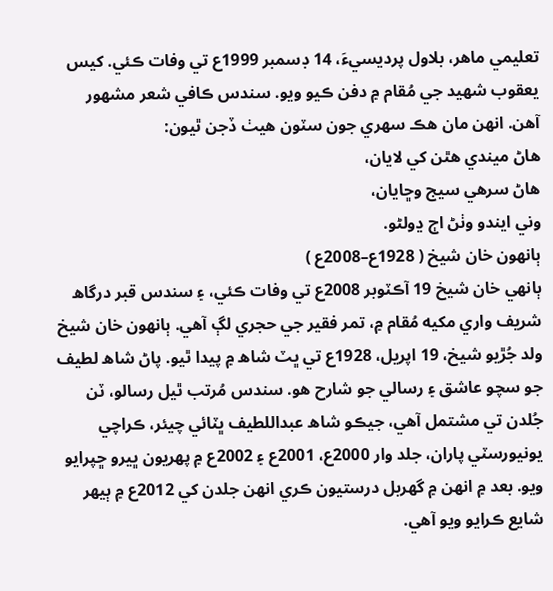تعليمي ماھر، بلاول پرديسيءَ، 14 ڊسمبر 1999ع تي وفات ڪئي. کيس يعقوب شھيد جي مُقام ۾ دفن ڪيو ويو. سندس ڪافي شعر مشھور آھن. انهن مان ھڪ سھري جون سٽون ھيٺ ڏجن ٿيون:
ھاڻ ميندي ھٿن کي لايان،
ھاڻ سرهي سيج وڇايان،
وني ايندو وٺڻ اڄ ڍولڻو.
ٻانهون خان شيخ ( 1928ع–2008ع )
ٻانهي خان شيخ 19 آڪٽوبر 2008ع تي وفات ڪئي، ۽ سندس قبر درگاھ شريف واري مکيه مُقام ۾، تمر فقير جي حجري لڳ آھي. ٻانهون خان شيخ ولد جُڙيو شيخ، 19 اپريل، 1928ع تي ڀٽ شاھ ۾ پيدا ٿيو. پاڻ شاھ لطيف جو سچو عاشق ۽ رسالي جو شارح ھو. سندس مُرتب ٿيل رسالو، ٽن جُلدن تي مشتمل آھي، جيڪو شاھ عبداللطيف ڀٽائي چيئر، ڪراچي يونيورسٽي پاران، جلد وار 2000ع، 2001ع ۽ 2002ع ۾ پھريون ڀيرو ڇپرايو ويو. بعد ۾ انهن ۾ گهربل درستيون ڪري انهن جلدن کي 2012ع ۾ ٻيھر شايع ڪرايو ويو آھي.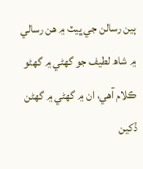ٻين رسالن جي ڀيٽ ۾ ھن رسالي ۾ شاھ لطيف جو گهڻي ۾ گهڻو ڪلام آھي، ان ۾ گهڻي ۾ گهڻن ڏکين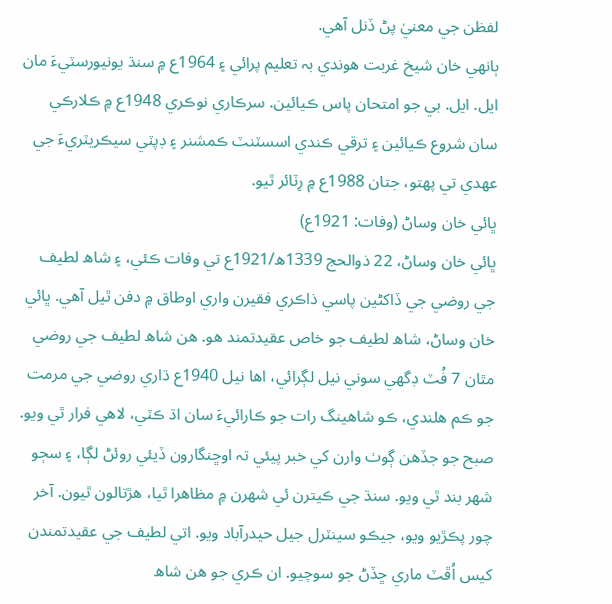لفظن جي معنيٰ پڻ ڏنل آھي.
ٻانهي خان شيخ غربت ھوندي بہ تعليم پرائي ۽ 1964ع ۾ سنڌ يونيورسٽيءَ مان ايل. ايل. بي جو امتحان پاس ڪيائين. سرڪاري نوڪري 1948ع ۾ ڪلارڪي سان شروع ڪيائين ۽ ترقي ڪندي اسسٽنٽ ڪمشنر ۽ ڊپٽي سيڪريٽريءَ جي عھدي تي پھتو، جتان 1988ع ۾ رِٽائر ٿيو.
ڀائي خان وساڻ (وفات: 1921ع)
ڀائي خان وساڻ، 22 ذوالحج 1339ھ/1921ع تي وفات ڪئي، ۽ شاھ لطيف جي روضي جي ڏاکڻين پاسي ذاڪري فقيرن واري اوطاق ۾ دفن ٿيل آھي. ڀائي خان وساڻ، شاھ لطيف جو خاص عقيدتمند ھو. ھن شاھ لطيف جي روضي مٿان 7 فُٽ ڊگهي سوني نيل لڳرائي، اھا نيل 1940ع ڌاري روضي جي مرمت جو ڪم ھلندي، ڪو شاھينگ رات جو ڪارائيءَ سان اڌ ڪٽي، لاھي فرار ٿي ويو. صبح جو جڏهن ڳوٺ وارن کي خبر پيئي تہ اوڇنگارون ڏيئي روئڻ لڳا، ۽ سڄو شھر بند ٿي ويو. سنڌ جي ڪيترن ئي شھرن ۾ مظاھرا ٿيا، ھڙتالون ٿيون. آخر چور پڪڙيو ويو، جيڪو سينٽرل جيل حيدرآباد ويو. اتي لطيف جي عقيدتمندن کيس اُڦٽ ماري ڇڏڻ جو سوچيو. ان ڪري جو ھن شاھ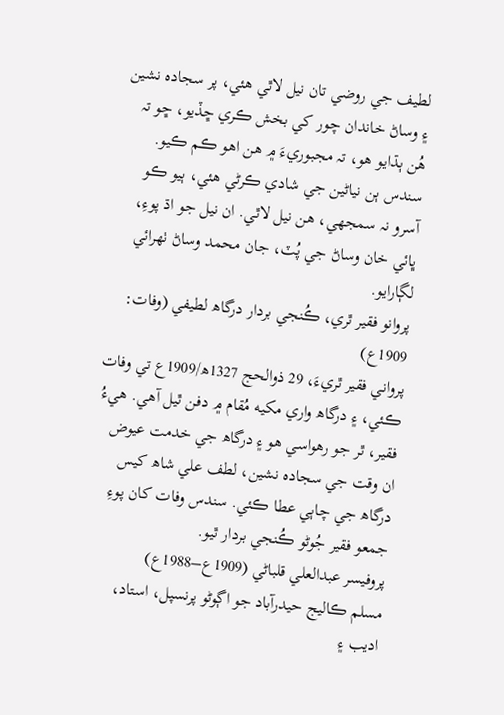لطيف جي روضي تان نيل لاٿي ھئي، پر سجادہ نشين ۽ وساڻ خاندان چور کي بخش ڪري ڇڏيو، ڇو تہ ھُن ٻڌايو ھو، تہ مجبوريءَ ۾ ھن اھو ڪم ڪيو. سندس ٻن نياڻين جي شادي ڪرڻي ھئي، ٻيو ڪو آسرو نہ سمجهي، ھن نيل لاٿي. ان نيل جو اڌ پوءِ، ڀائي خان وساڻ جي پُٽ، جان محمد وساڻ ٺھرائي لڳارايو.
پروانو فقير ٿري، ڪُنجي بردار درگاھ لطيفي (وفات: 1909ع)
پرواني فقير ٿريءَ، 29 ذوالحج 1327ھ/1909ع تي وفات ڪئي، ۽ درگاھ واري مکيه مُقام ۾ دفن ٿيل آھي. ھيءُ فقير، ٿر جو رهواسي ھو ۽ درگاھ جي خدمت عيوض ان وقت جي سجادہ نشين، لطف علي شاھ کيس درگاھ جي چاٻي عطا ڪئي. سندس وفات کان پوءِ جمعو فقير جُوڻو ڪُنجي بردار ٿيو.
پروفيسر عبدالعلي قلباڻي (1909ع–1988ع)
مسلم ڪاليج حيدرآباد جو اڳوڻو پرنسپل، استاد، اديب ۽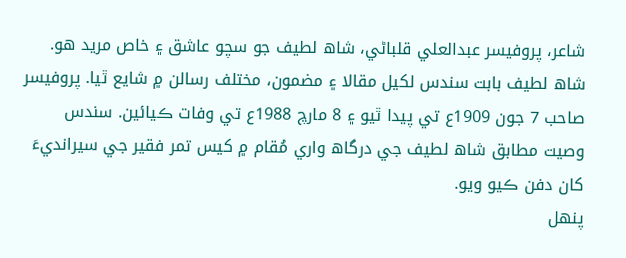شاعر، پروفيسر عبدالعلي قلباڻي، شاھ لطيف جو سچو عاشق ۽ خاص مريد ھو. شاھ لطيف بابت سندس لکيل مقالا ۽ مضمون، مختلف رسالن ۾ شايع ٿيا. پروفيسر صاحب 7 جون 1909ع تي پيدا ٿيو ۽ 8 مارچ 1988ع تي وفات ڪيائين. سندس وصيت مطابق شاھ لطيف جي درگاھ واري مُقام ۾ کيس تمر فقير جي سيرانديءَ کان دفن ڪيو ويو.
پنهل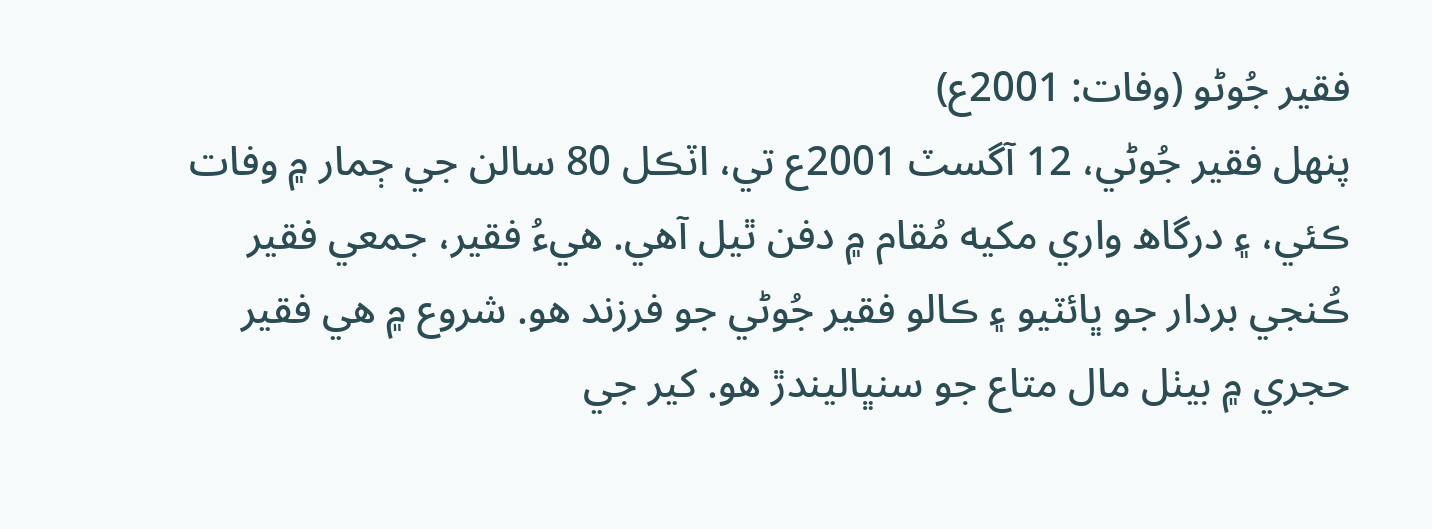فقير جُوڻو (وفات: 2001ع)
پنهل فقير جُوڻي، 12 آگسٽ 2001ع تي، اٽڪل 80 سالن جي ڄمار ۾ وفات ڪئي، ۽ درگاھ واري مکيه مُقام ۾ دفن ٿيل آھي. ھيءُ فقير، جمعي فقير ڪُنجي بردار جو ڀائٽيو ۽ ڪالو فقير جُوڻي جو فرزند ھو. شروع ۾ ھي فقير حجري ۾ بيٺل مال متاع جو سنڀاليندڙ ھو. کير جي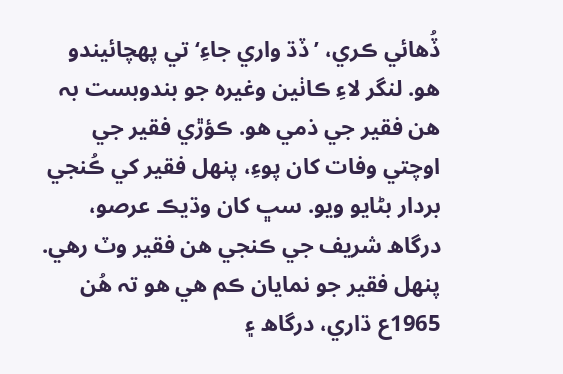ڏُهائي ڪري، ’ڏڌ واري جاءِ‘ تي پھچائيندو ھو. لنگر لاءِ ڪاٺين وغيرہ جو بندوبست بہ ھن فقير جي ذمي ھو. ڪؤڙي فقير جي اوچتي وفات کان پوءِ، پنهل فقير کي ڪُنجي بردار بڻايو ويو. سڀ کان وڌيڪ عرصو، درگاھ شريف جي ڪنجي ھن فقير وٽ رهي.
پنهل فقير جو نمايان ڪم ھي ھو تہ ھُن 1965ع ڌاري، درگاھ ۽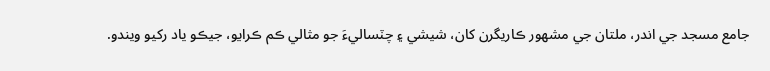جامع مسجد جي اندر، ملتان جي مشھور ڪاريگرن کان، شيشي ۽ چٽساليءَ جو مثالي ڪم ڪرايو، جيڪو ياد رکيو ويندو.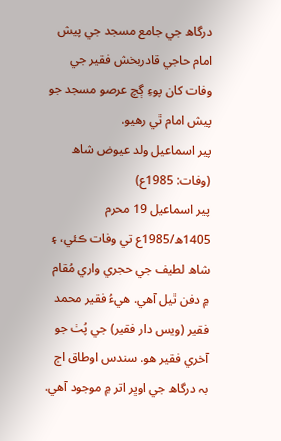درگاھ جي جامع مسجد جي پيش امام حاجي قادربخش فقير جي وفات کان پوءِ ڳچ عرصو مسجد جو پيش امام ٿي رهيو.
پير اسماعيل ولد عيوض شاھ (وفات: 1985ع)
پير اسماعيل 19 محرم 1405ھ/1985ع تي وفات ڪئي، ۽ شاھ لطيف جي حجري واري مُقام ۾ دفن ٿيل آھي. ھيءُ فقير محمد فقير (ويس دار فقير) جي پُٺ جو آخري فقير ھو. سندس اوطاق اڄ بہ درگاھ جي اوڀر اتر ۾ موجود آھي.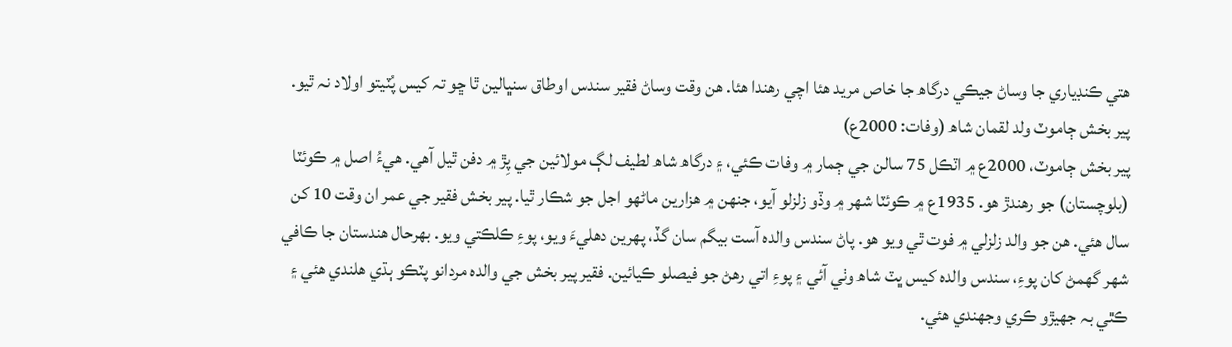ھتي ڪنڊياري جا وساڻ جيڪي درگاھ جا خاص مريد ھئا اچي رهندا ھئا. ھن وقت وساڻ فقير سندس اوطاق سنڀالين ٿا ڇو تہ کيس پُٽيتو اولاد نہ ٿيو.
پير بخش ڄاموٽ ولد لقمان شاھ (وفات: 2000ع)
پير بخش ڄاموٽ، 2000ع ۾ اٽڪل 75 سالن جي ڄمار ۾ وفات ڪئي، ۽ درگاھ شاھ لطيف لڳ مولائين جي پِڙ ۾ دفن ٿيل آھي. ھيءُ اصل ۾ ڪوئٽا (بلوچستان) جو رهندڙ ھو. 1935ع ۾ ڪوئٽا شھر ۾ وڏو زلزلو آيو، جنھن ۾ ھزارين ماڻهو اجل جو شڪار ٿيا. پير بخش فقير جي عمر ان وقت 10 کن سال ھئي. ھن جو والد زلزلي ۾ فوت ٿي ويو ھو. پاڻ سندس والدہ آست بيگم سان گڏ، پھرين دھليءَ ويو، پوءِ ڪلڪتي ويو. بهرحال ھندستان جا ڪافي شھر گهمڻ کان پوءِ، سندس والدہ کيس ڀٽ شاھ وٺي آئي ۽ پوءِ اتي رهڻ جو فيصلو ڪيائين. فقير پير بخش جي والدہ مردانو پٽڪو ٻڌي ھلندي ھئي ۽ ڪٿي بہ جهيڙو ڪري وجهندي ھئي.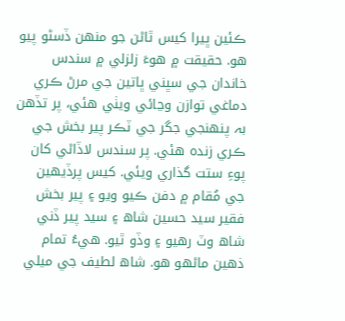ڪئين ڀيرا کيس ٿاڻن جو منھن ڏسڻو پيو ھو. حقيقت ۾ ھوءَ زلزلي ۾ سندس خاندان جي سڀني ڀاتين جي مرڻ ڪري دماغي توازن وڃائي ويٺي ھئي، پر تڏهن بہ پنھنجي جگر جي ٽڪر پير بخش جي ڪري زندہ ھئي. پر سندس لاڏاڻي کان پوءِ ستت گذاري ويئي. کيس پرڏيھين جي مُقام ۾ دفن ڪيو ويو ۽ پير بخش فقير سيد حسين شاھ ۽ سيد پير ڏني شاھ وٽ رهيو ۽ وڏو ٿيو. ھيءُ تمام ذھين ماڻهو ھو. شاھ لطيف جي ميلي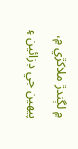۾ لڳندڙ ملاکڙي ۾، پيهين جي ڊزائين ۽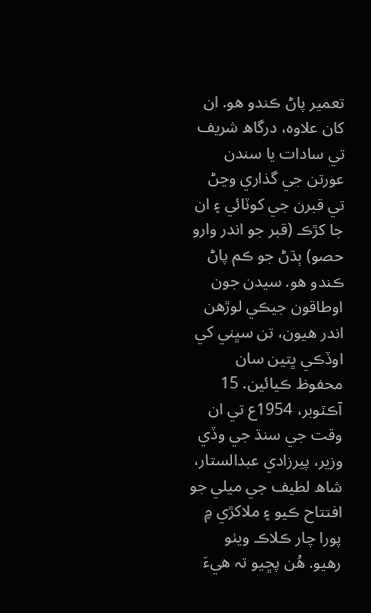تعمير پاڻ ڪندو ھو. ان کان علاوہ، درگاھ شريف تي سادات يا سندن عورتن جي گذاري وڃڻ تي قبرن جي کوٽائي ۽ ان جا کڙڪ (قبر جو اندر وارو حصو) ٻڌڻ جو ڪم پاڻ ڪندو ھو. سيدن جون اوطاقون جيڪي لوڙهن اندر ھيون، تن سڀني کي اوڏڪي ڀتين سان محفوظ ڪيائين. 15 آڪٽوبر، 1954ع تي ان وقت جي سنڌ جي وڏي وزير، پيرزادي عبدالستار، شاھ لطيف جي ميلي جو افتتاح ڪيو ۽ ملاکڙي ۾ پورا چار ڪلاڪ ويٺو رهيو. ھُن پڇيو تہ ھيءَ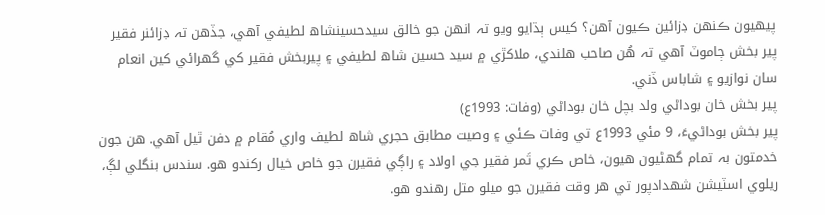پيھيون ڪنھن ڊزائين ڪيون آھن؟ کيس ٻڌايو ويو تہ انهن جو خالق سيدحسينشاھ لطيفي آھي، جڏهن تہ ڊزائنر فقير پير بخش ڄاموٽ آھي تہ ھُن صاحب ھلندي، ملاکڙي ۾ سيد حسين شاھ لطيفي ۽ پيربخش فقير کي گهرائي کين انعام سان نوازيو ۽ شاباس ڏني.
پير بخش خان بوداڻي ولد بچل خان بوداڻي (وفات: 1993ع)
پير بخش بوداڻيءَ، 9 مئي 1993ع تي وفات ڪئي ۽ وصيت مطابق حجري شاھ لطيف واري مُقام ۾ دفن ٿيل آھي. ھن جون خدمتون بہ تمام گهڻيون ھيون، خاص ڪري تَمر فقير جي اولاد ۽ راڳي فقيرن جو خاص خيال رکندو ھو. سندس بنگلي لڳ، ريلوي اسٽيشن شھدادپور تي ھر وقت فقيرن جو ميلو متل رهندو ھو.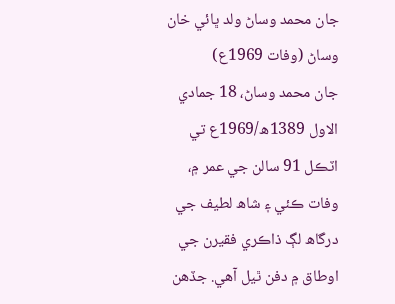جان محمد وساڻ ولد ڀائي خان وساڻ (وفات 1969ع)
جان محمد وساڻ، 18 جمادي الاول 1389ھ/1969ع تي اٽڪل 91 سالن جي عمر ۾، وفات ڪئي ۽ شاھ لطيف جي درگاھ لڳ ذاڪري فقيرن جي اوطاق ۾ دفن ٿيل آھي. جڏهن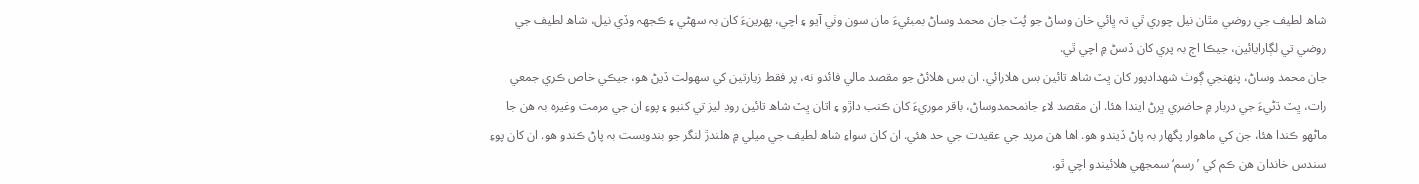شاھ لطيف جي روضي مٿان نيل چوري ٿي تہ ڀائي خان وساڻ جو پُٽ جان محمد وساڻ بمبئيءَ مان سون وٺي آيو ۽ اچي، پھرينءَ کان بہ سهڻي ۽ ڪجهہ وڏي نيل، شاھ لطيف جي روضي تي لڳارايائين، جيڪا اڄ بہ پري کان ڏسڻ ۾ اچي ٿي.
جان محمد وساڻ، پنھنجي ڳوٺ شھدادپور کان ڀٽ شاھ تائين بس ھلارائي. ان بس ھلائڻ جو مقصد مالي فائدو نه، پر فقط زيارتين کي سھولت ڏيڻ ھو، جيڪي خاص ڪري جمعي رات، ڀٽ ڌڻيءَ جي دربار ۾ حاضري ڀرڻ ايندا ھئا. ان مقصد لاءِ جانمحمدوساڻ، باقر موريءَ کان ڪنب داڙو ۽ اتان ڀٽ شاھ تائين روڊ ليز تي کنيو ۽ پوءِ ان جي مرمت وغيرہ بہ ھن جا ماڻهو ڪندا ھئا، جن کي ماھوار پگهار بہ پاڻ ڏيندو ھو. اھا ھن مريد جي عقيدت جي حد ھئي. ان کان سواءِ شاھ لطيف جي ميلي ۾ ھلندڙ لنگر جو بندوبست بہ پاڻ ڪندو ھو. ان کان پوءِ سندس خاندان ھن ڪم کي ’رسم‘ سمجهي ھلائيندو اچي ٿو.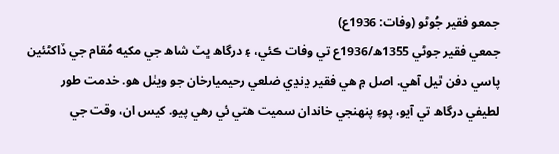جمعو فقير جُوڻو (وفات: 1936ع)
جمعي فقير جوڻي 1355ھ/1936ع تي وفات ڪئي، ۽ درگاھ ڀٽ شاھ جي مکيه مُقام جي ڏاکڻئين پاسي دفن ٿيل آھي. اصل ۾ ھي فقير ڍنڍي ضلعي رحيميارخان جو ويٺل ھو. خدمت طور لطيفي درگاھ تي آيو، پوءِ پنھنجي خاندان سميت ھتي ئي رهي پيو. کيس ان، وقت جي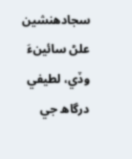سجادھنشين علڻ سائينءَ وڏي، لطيفي درگاھ جي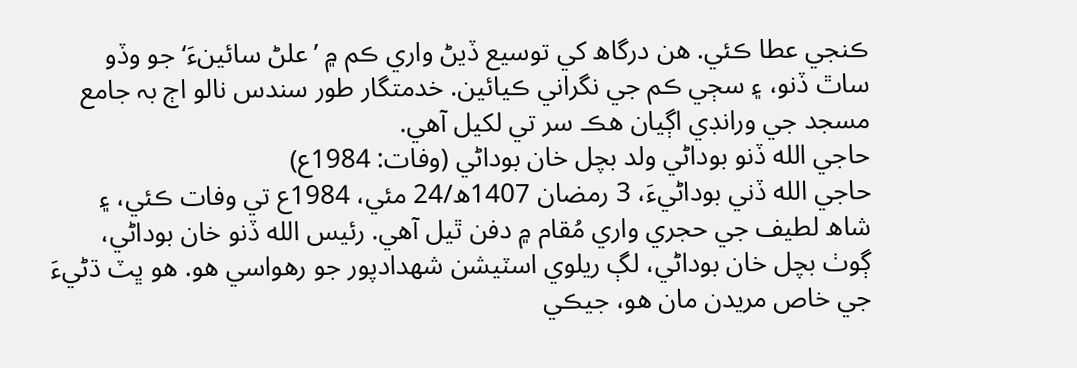ڪنجي عطا ڪئي. ھن درگاھ کي توسيع ڏيڻ واري ڪم ۾ ’علڻ سائينءَ‘ جو وڏو ساٿ ڏنو، ۽ سڄي ڪم جي نگراني ڪيائين. خدمتگار طور سندس نالو اڄ بہ جامع مسجد جي ورانڊي اڳيان ھڪ سر تي لکيل آھي.
حاجي الله ڏنو بوداڻي ولد بچل خان بوداڻي (وفات: 1984ع)
حاجي الله ڏني بوداڻيءَ، 3 رمضان 1407ھ/24 مئي، 1984ع تي وفات ڪئي، ۽ شاھ لطيف جي حجري واري مُقام ۾ دفن ٿيل آھي. رئيس الله ڏنو خان بوداڻي، ڳوٺ بچل خان بوداڻي، لڳ ريلوي اسٽيشن شھدادپور جو رهواسي ھو. ھو ڀٽ ڌڻيءَ جي خاص مريدن مان ھو، جيڪي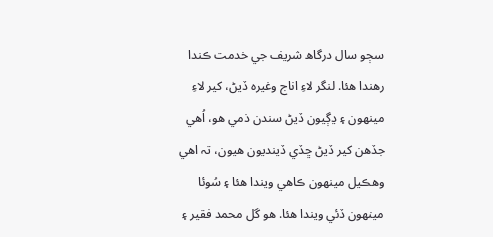سڄو سال درگاھ شريف جي خدمت ڪندا رهندا ھئا. لنگر لاءِ اناج وغيرہ ڏيڻ، کير لاءِ مينهون ۽ ڍڳيون ڏيڻ سندن ذمي ھو، اُھي جڏهن کير ڏيڻ ڇڏي ڏينديون ھيون، تہ اھي وهڪيل مينهون ڪاھي ويندا ھئا ۽ سُوئا مينهون ڏئي ويندا ھئا. ھو گل محمد فقير ۽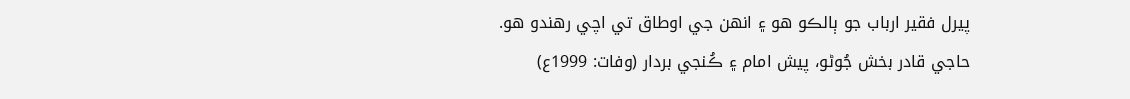پيرل فقير ارباب جو ٻالڪو ھو ۽ انهن جي اوطاق تي اچي رهندو ھو.
حاجي قادر بخش جُوڻو، پيش امام ۽ ڪُنجي بردار (وفات: 1999ع)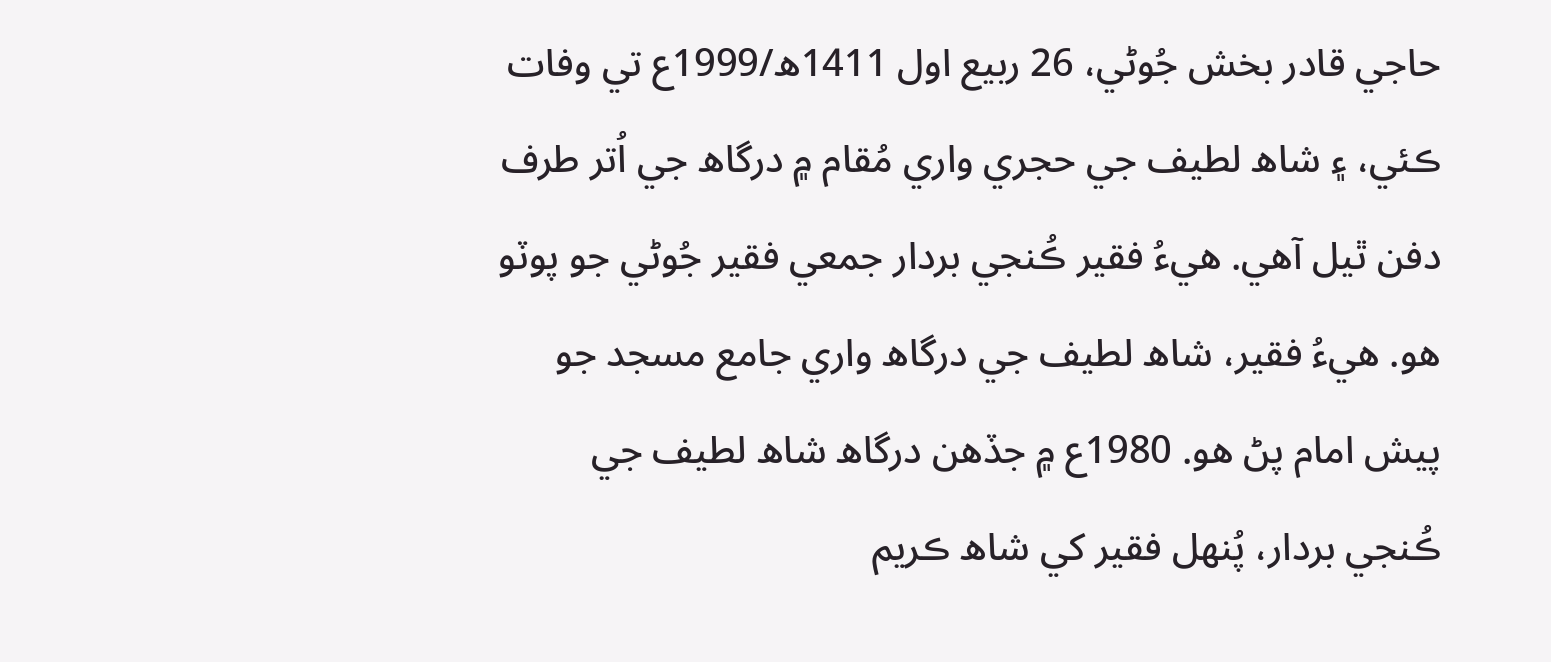حاجي قادر بخش جُوڻي، 26 ربيع اول 1411ھ/1999ع تي وفات ڪئي، ۽ شاھ لطيف جي حجري واري مُقام ۾ درگاھ جي اُتر طرف دفن ٿيل آھي. ھيءُ فقير ڪُنجي بردار جمعي فقير جُوڻي جو پوٽو ھو. ھيءُ فقير، شاھ لطيف جي درگاھ واري جامع مسجد جو پيش امام پڻ ھو. 1980ع ۾ جڏهن درگاھ شاھ لطيف جي ڪُنجي بردار، پُنهل فقير کي شاھ ڪريم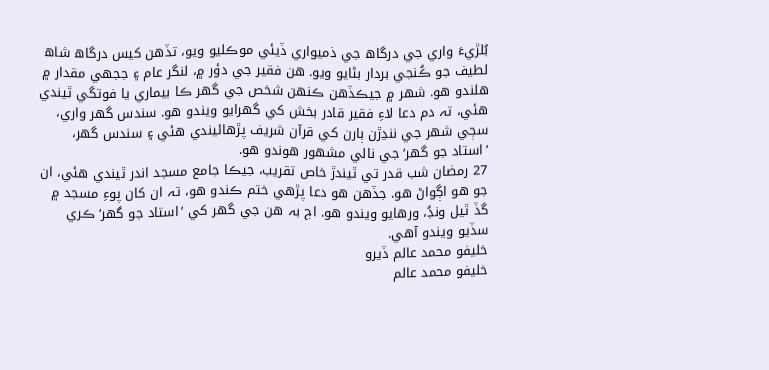بُلڙيءَ واري جي درگاھ جي ذميواري ڏيئي موڪليو ويو، تڏهن کيس درگاھ شاھ لطيف جو ڪُنجي بردار بڻايو ويو. ھن فقير جي دؤر ۾، لنگر عام ۽ ججھي مقدار ۾ ھلندو ھو. شھر ۾ جيڪڏهن ڪنھن شخص جي گهر ڪا بيماري يا فوتگي ٿيندي ھئي، تہ دم دعا لاءِ فقير قادر بخش کي گهرايو ويندو ھو. سندس گهر واري، سڄي شھر جي ننڍڙن ٻارن کي قرآن شريف پڙهائيندي ھئي ۽ سندس گهر، ’استاد جو گهر‘ جي نالي مشھور ھوندو ھو.
27 رمضان شب قدر تي ٿيندڙ خاص تقريب، جيڪا جامع مسجد اندر ٿيندي ھئي، ان جو ھو اڳواڻ ھو. جڏهن ھو دعا پڙهي ختم ڪندو ھو، تہ ان کان پوءِ مسجد ۾ گڏ ٿيل ونڊُ، ورهايو ويندو ھو. اڄ بہ ھن جي گهر کي ’استاد جو گهر‘ ڪري سڏيو ويندو آھي.
خليفو محمد عالم ڏيرو
خليفو محمد عالم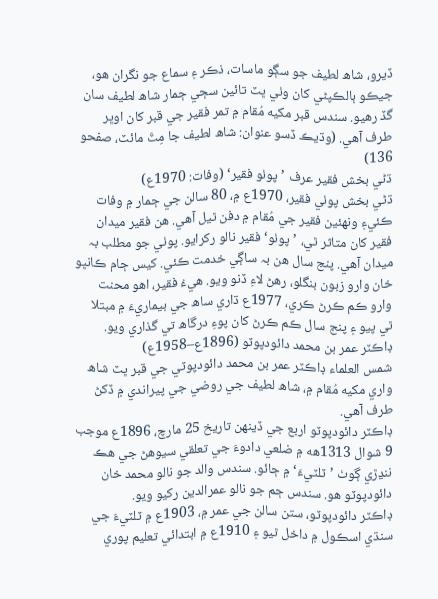ڏيرو، شاھ لطيف جو سڳو ماسات، ذڪر ۽ سماع جو نگران ھو، جيڪو ٻالڪپڻي کان وٺي ڀٽ تائين سڄي ڄمار شاھ لطيف سان گڏ رهيو. سندس قبر مکيه مُقام ۾ تمر فقير جي قبر کان اوڀر طرف آھي. (وڌيڪ ڏسو عنوان: شاھ لطيف جا مِٽَ مائٽ، صفحو 136)
ڌڻي بخش فقير عرف ’پوٺو فقير‘ (وفات: 1970ع)
ڌڻي بخش پوٺي فقير، 1970ع ۾، 80 سالن جي ڄمار ۾ وفات ڪئي۽ ونھئين فقير جي مُقام ۾ دفن ٿيل آھي. ھن فقير ميدان فقير کان متاثر ٿي، ’پوٺو‘ فقير نالو رکرايو. پوٺي جو مطلب بہ ميدان آھي. پنج سال ھن بہ ساڳي خدمت ڪئي. کيس ڄام ڪانڀو خان وارو زبون بنگلو، رهڻ لاءِ ڏنو ويو. ھيءُ فقير، اھو محنت وارو ڪم ڪرڻ ڪري، 1977ع ڌاري ساھ جي بيماريءَ ۾ مبتلا ٿي پيو ۽ پنج سال ڪم ڪرڻ کان پوءِ درگاھ تي گذاري ويو.
ڊاڪٽر عمر بن محمد دائودپوٽو (1896ع–1958ع)
شمس العلماء ڊاڪٽر عمر بن محمد دائودپوٽي جي قبر ڀٽ شاھ واري مکيه مُقام ۾، شاھ لطيف جي روضي جي پيراندي ۾ ڏکڻ طرف آھي.
ڊاڪٽر دائودپوٽو اربع جي ڏينھن تاريخ 25 مارچ، 1896ع موجب 9 شوال 1313هه ۾ ضلعي دادوءَ جي تعلقي سيوهڻ جي ھڪ ننڍڙي ڳوٺ ’ٽلٽيءَ‘ ۾ ڄائو. سندس والد جو نالو محمد خان دائودپوٽو ھو. سندس ڄم جو نالو عمرالدين رکيو ويو.
ڊاڪٽر دائودپوٽو، ستن سالن جي عمر ۾، 1903ع ۾ ٽلٽيءَ جي سنڌي اسڪول ۾ داخل ٿيو ۽ 1910ع ۾ ابتدائي تعليم پوري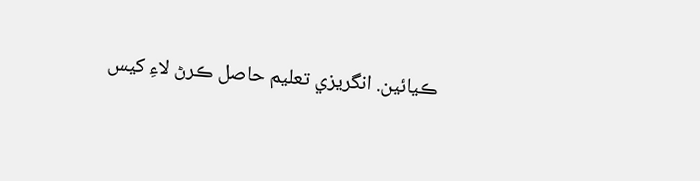ڪيائين. انگريزي تعليم حاصل ڪرڻ لاءِ کيس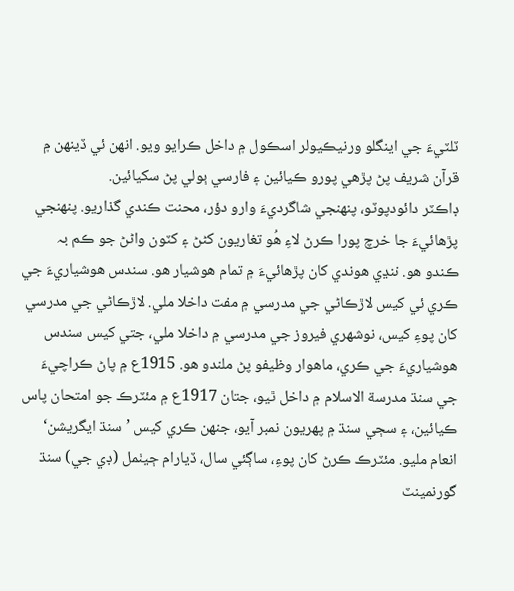ٽلٽيءَ جي اينگلو ورنيڪيولر اسڪول ۾ داخل ڪرايو ويو. انهن ئي ڏينھن ۾ قرآن شريف پڻ پڙهي پورو ڪيائين ۽ فارسي ٻولي پڻ سکيائين.
ڊاڪٽر دائودپوٽو، پنھنجي شاگرديءَ وارو دؤر، محنت ڪندي گذاريو. پنھنجي پڙهائيءَ جا خرچ پورا ڪرڻ لاءِ ھُو تغاريون کڻڻ ۽ کٽون واڻڻ جو ڪم بہ ڪندو ھو. ننڍي ھوندي کان پڙهائيءَ ۾ تمام ھوشيار ھو. سندس ھوشياريءَ جي ڪري ئي کيس لاڙڪاڻي جي مدرسي ۾ مفت داخلا ملي. لاڙڪاڻي جي مدرسي کان پوءِ کيس، نوشھري فيروز جي مدرسي ۾ داخلا ملي، جتي کيس سندس ھوشياريءَ جي ڪري، ماھوار وظيفو پڻ ملندو ھو. 1915ع ۾ پاڻ ڪراچيءَ جي سنڌ مدرسة الاسلام ۾ داخل ٿيو، جتان 1917ع ۾ مئٽرڪ جو امتحان پاس ڪيائين، ۽ سڄي سنڌ ۾ پھريون نمبر آيو، جنھن ڪري کيس ’سنڌ ايگريشن‘ انعام مليو. مئٽرڪ ڪرڻ کان پوءِ، ساڳئي سال، ڏيارام ڄيٺمل (ڊي جي) سنڌ گورنمينٽ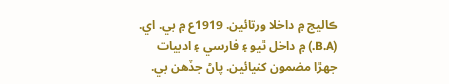ڪاليج ۾ داخلا ورتائين. 1919ع ۾ بي. اي. (B.A.) ۾ داخل ٿيو ۽ فارسي ۽ ادبيات جھڙا مضمون کنيائين. پاڻ جڏهن بي.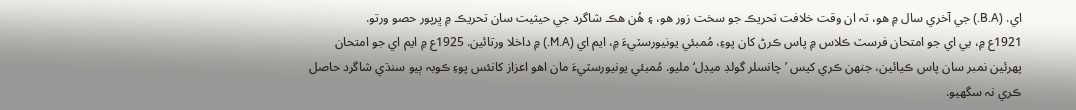اي. (B.A.) جي آخري سال ۾ ھو، تہ ان وقت خلافت تحريڪ جو سخت زور ھو، ۽ ھُن ھڪ شاگرد جي حيثيت سان تحريڪ ۾ ڀرپور حصو ورتو.
1921ع ۾، بي اي جو امتحان فرسٽ ڪلاس ۾ پاس ڪرڻ کان پوءِ، مُمبئي يونيورسٽيءَ ۾، ايم اي (M.A.) ۾ داخلا ورتائين. 1925ع ۾ ايم اي جو امتحان پھرئين نمبر سان پاس ڪيائين، جنھن ڪري کيس ’چانسلر گولڊ ميڊل‘ مليو. مُمبئي يونيورسٽيءَ مان اھو اعزاز کانئس پوءِ ڪوبہ ٻيو سنڌي شاگرد حاصل ڪري نہ سگهيو.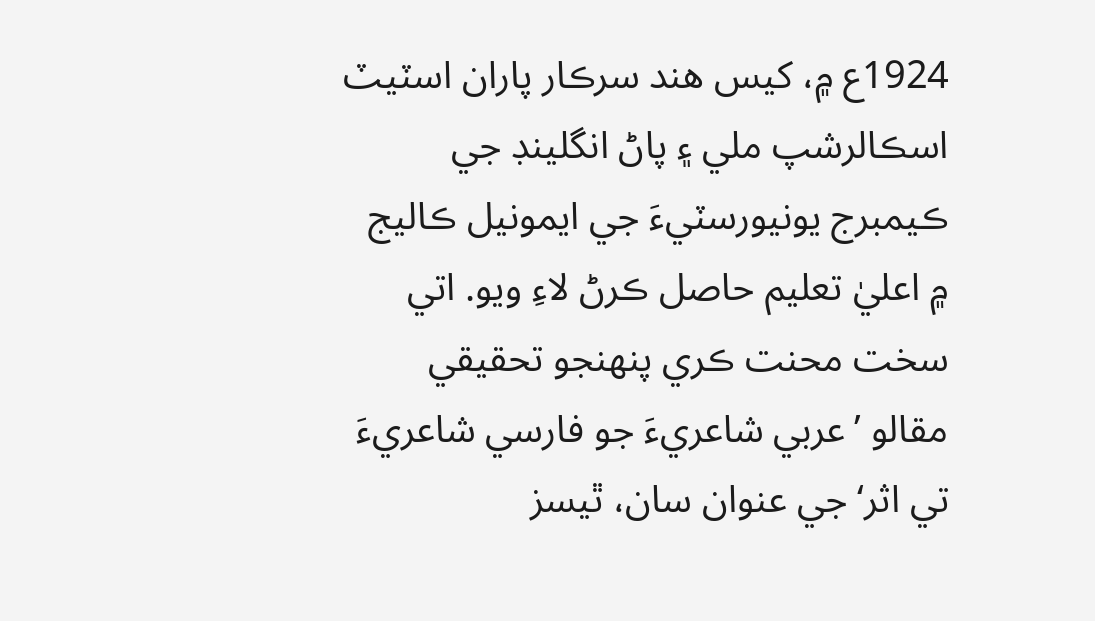1924ع ۾، کيس ھند سرڪار پاران اسٽيٽ اسڪالرشپ ملي ۽ پاڻ انگلينڊ جي ڪيمبرج يونيورسٽيءَ جي ايمونيل ڪاليج ۾ اعليٰ تعليم حاصل ڪرڻ لاءِ ويو. اتي سخت محنت ڪري پنھنجو تحقيقي مقالو ’عربي شاعريءَ جو فارسي شاعريءَ تي اثر‘ جي عنوان سان، ٿيسز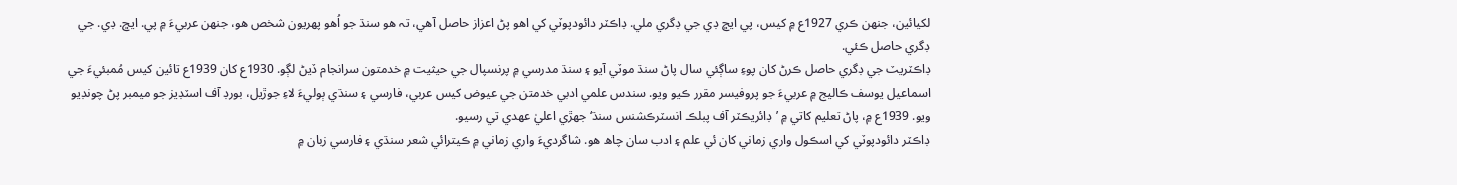لکيائين، جنھن ڪري 1927ع ۾ کيس، پي ايڇ ڊي جي ڊگري ملي. ڊاڪٽر دائودپوٽي کي اھو پڻ اعزاز حاصل آھي، تہ ھو سنڌ جو اُھو پھريون شخص ھو، جنھن عربيءَ ۾ پي. ايڇ. ڊي. جي ڊگري حاصل ڪئي.
ڊاڪٽريٽ جي ڊگري حاصل ڪرڻ کان پوءِ ساڳئي سال پاڻ سنڌ موٽي آيو ۽ سنڌ مدرسي ۾ پرنسپال جي حيثيت ۾ خدمتون سرانجام ڏيڻ لڳو. 1930ع کان 1939ع تائين کيس مُمبئيءَ جي اسماعيل يوسف ڪاليج ۾ عربيءَ جو پروفيسر مقرر ڪيو ويو. سندس علمي ادبي خدمتن جي عيوض کيس عربي، فارسي ۽ سنڌي ٻوليءَ لاءِ جوڙيل، بورڊ آف اسٽڊيز جو ميمبر پڻ چونڊيو ويو. 1939ع ۾، پاڻ تعليم کاتي ۾ ’ڊائريڪٽر آف پبلڪ انسٽرڪشنس سنڌ‘ جھڙي اعليٰ عھدي تي رسيو.
ڊاڪٽر دائودپوٽي کي اسڪول واري زماني کان ئي علم ۽ ادب سان چاھ ھو. شاگرديءَ واري زماني ۾ ڪيترائي شعر سنڌي ۽ فارسي زبان ۾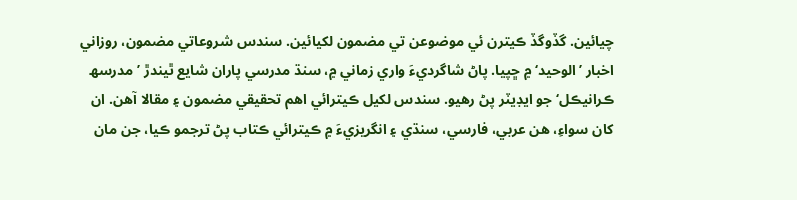چيائين. گڏوگڏ ڪيترن ئي موضوعن تي مضمون لکيائين. سندس شروعاتي مضمون، روزاني اخبار ’الوحيد‘ ۾ ڇپيا. پاڻ شاگرديءَ واري زماني ۾، سنڌ مدرسي پاران شايع ٿيندڙ ’مدرسھ ڪرانيڪل‘ جو ايڊيٽر پڻ رهيو. سندس لکيل ڪيترائي اھم تحقيقي مضمون ۽ مقالا آھن. ان کان سواءِ، ھن عربي، فارسي، سنڌي ۽ انگريزيءَ ۾ ڪيترائي ڪتاب پڻ ترجمو ڪيا، جن مان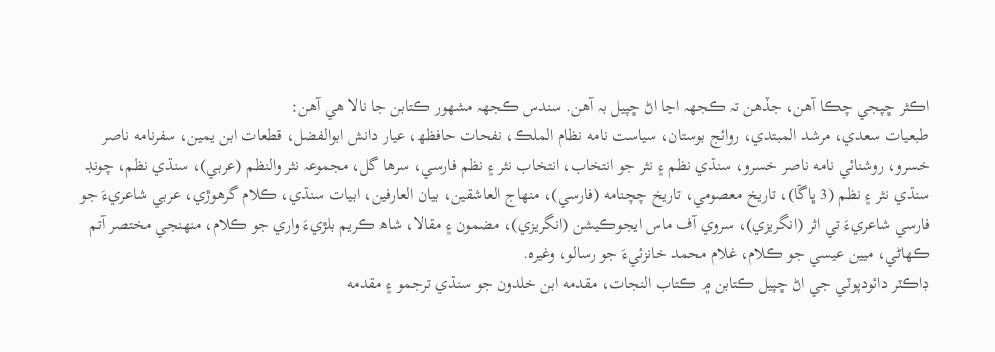اڪثر ڇپجي چڪا آھن، جڏهن تہ ڪجهہ اڃا اڻ ڇپيل بہ آھن. سندس ڪجهہ مشھور ڪتابن جا نالا ھي آھن:
طبعيات سعدي، مرشد المبتدي، روائج بوستان، سياست نامه نظام الملڪ، نفحات حافظھ، عيار دانش ابوالفضل، قطعات ابن يمين، سفرنامه ناصر خسرو، روشنائي نامه ناصر خسرو، سنڌي نظم ۽ نثر جو انتخاب، انتخاب نثر ۽ نظم فارسي، سرها گل، مجموعہ نثر والنظم (عربي)، سنڌي نظم، چونڊ سنڌي نثر ۽ نظم (3 ڀاڱا)، تاريخ معصومي، تاريخ چچنامه (فارسي)، منهاج العاشقين، بيان العارفين، ابيات سنڌي، ڪلام گرهوڙي، عربي شاعريءَ جو فارسي شاعريءَ تي اثر (انگريزي)، سروي آف ماس ايجوڪيشن (انگريزي)، مضمون ۽ مقالا، شاھ ڪريم بلڙيءَ واري جو ڪلام، منھنجي مختصر آتم ڪھاڻي، ميين عيسي جو ڪلام، غلام محمد خانزئيءَ جو رسالو، وغيرہ.
ڊاڪٽر دائودپوٽي جي اڻ ڇپيل ڪتابن ۾ ڪتاب النجات، مقدمه ابن خلدون جو سنڌي ترجمو ۽ مقدمه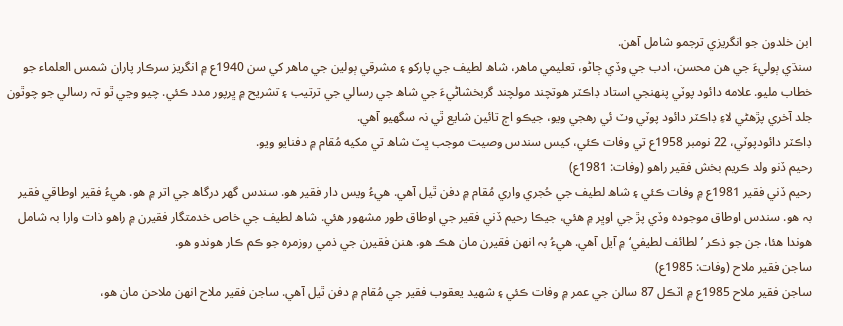ابن خلدون جو انگريزي ترجمو شامل آھن.
سنڌي ٻوليءَ جي ھن محسن، ادب جي وڏي ڄاڻو، تعليمي ماھر، شاھ لطيف جي پارکو ۽ مشرقي ٻولين جي ماھر کي سن 1940ع ۾ انگريز سرڪار پاران شمس العلماء جو خطاب مليو. علامه دائود پوٽي پنھنجي استاد ڊاڪٽر ھوتچند مولچند گربخشاڻيءَ جي شاھ جي رسالي جي ترتيب ۽ تشريح ۾ ڀرپور مدد ڪئي. چيو وڃي ٿو تہ رسالي جو چوٿون جلد آخري پڙهڻي لاءِ ڊاڪٽر دائود پوٽي وٽ ئي رهجي ويو، جيڪو اڄ تائين شايع ٿي نہ سگهيو آھي.
ڊاڪٽر دائودپوٽي، 22 نومبر 1958ع تي وفات ڪئي، کيس سندس وصيت موجب ڀٽ شاھ تي مکيه مُقام ۾ دفنايو ويو.
رحيم ڏنو ولد ڪريم بخش فقير راھو (وفات: 1981ع)
رحيم ڏني فقير 1981ع ۾ وفات ڪئي ۽ شاھ لطيف جي حُجري واري مُقام ۾ دفن ٿيل آھي. ھيءُ ويس دار فقير ھو. سندس گهر درگاھ جي اتر ۾ ھو. ھيءُ فقير اوطاقي فقير بہ ھو. سندس اوطاق موجودہ وڏي پڙ جي اوڀر ۾ ھئي، جيڪا رحيم ڏني فقير جي اوطاق طور مشھور ھئي. شاھ لطيف جي خاص خدمتگار فقيرن ۾ راھو ذات وارا بہ شامل ھوندا ھئا، جن جو ذڪر ’لطائف لطيفي‘ ۾ آيل آھي. ھيءُ بہ انهن فقيرن مان ھڪ ھو. ھنن فقيرن جي ذمي روزمرہ جو ڪم ڪار ھوندو ھو.
ساجن فقير ملاح (وفات: 1985ع)
ساجن فقير ملاح 1985ع ۾ اٽڪل 87 سالن جي عمر ۾ وفات ڪئي ۽ شھيد يعقوب فقير جي مُقام ۾ دفن ٿيل آھي. ساجن فقير ملاح انهن ملاحن مان ھو،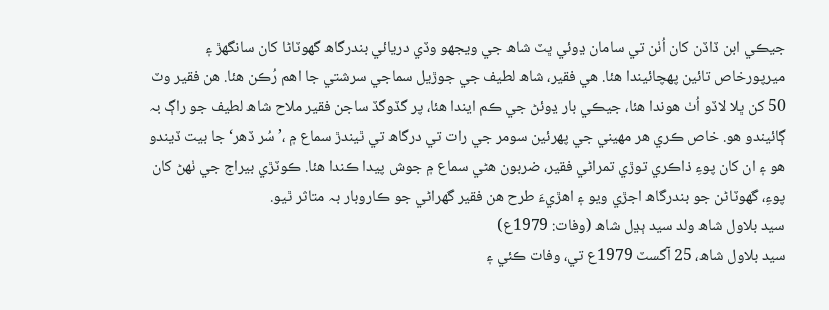جيڪي ابن ڏاڏن کان اُٺن تي سامان ڍوئي ڀٽ شاھ جي ويجهو وڏي دريائي بندرگاھ گهوٽاڻا کان سانگهڙ ۽ ميرپورخاص تائين پھچائيندا ھئا. ھي فقير، شاھ لطيف جي جوڙيل سماجي سرشتي جا اھم رُڪن ھئا. ھن فقير وٽ 50 کن ڀلا لاڏو اُٺ ھوندا ھئا، جيڪي بار ڍوئڻ جي ڪم ايندا ھئا، پر گڏوگڏ ساجن فقير ملاح شاھ لطيف جو راڳ بہ ڳائيندو ھو. خاص ڪري ھر مهيني جي پھرئين سومر جي رات تي درگاھ تي ٿيندڙ سماع ۾ ،’ سُر ڏهر‘ جا بيت ڏيندو ھو ۽ ان کان پوءِ ذاڪري توڙي تمراڻي فقير، ضربون ھڻي سماع ۾ جوش پيدا ڪندا ھئا. ڪوٽڙي بيراج جي ٺھڻ کان پوءِ، گهوٽاڻن جو بندرگاھ اجڙي ويو ۽ اھڙيءَ طرح ھن فقير گهراڻي جو ڪاروبار بہ متاثر ٿيو.
سيد بلاول شاھ ولد سيد ٻڍل شاھ (وفات: 1979ع)
سيد بلاول شاھ، 25 آگسٽ 1979ع تي، وفات ڪئي ۽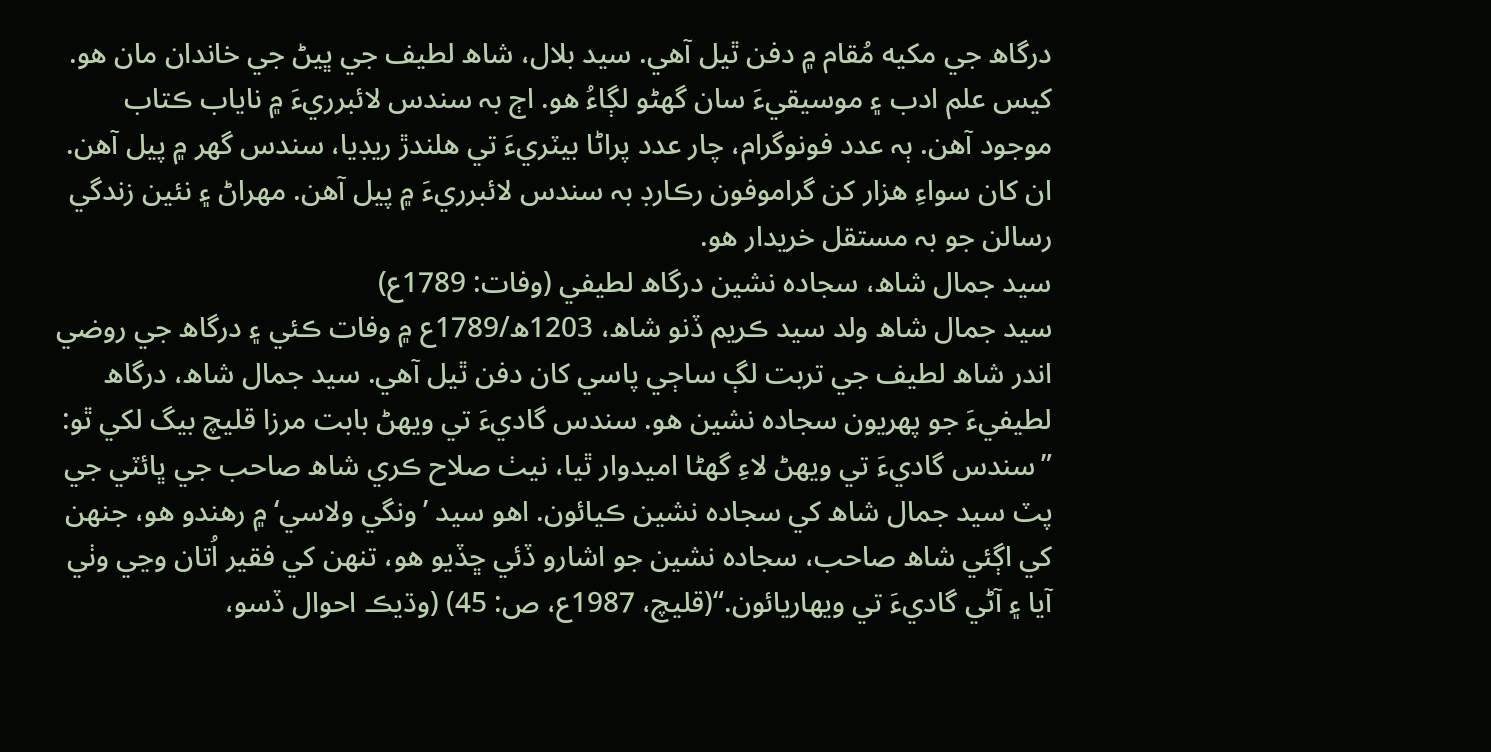درگاھ جي مکيه مُقام ۾ دفن ٿيل آھي. سيد بلال، شاھ لطيف جي ڀيڻ جي خاندان مان ھو. کيس علم ادب ۽ موسيقيءَ سان گهڻو لڳاءُ ھو. اڄ بہ سندس لائبرريءَ ۾ ناياب ڪتاب موجود آھن. ٻہ عدد فونوگرام، چار عدد پراڻا بيٽريءَ تي ھلندڙ ريڊيا، سندس گهر ۾ پيل آھن. ان کان سواءِ ھزار کن گراموفون رڪارڊ بہ سندس لائبرريءَ ۾ پيل آھن. مهراڻ ۽ نئين زندگي رسالن جو بہ مستقل خريدار ھو.
سيد جمال شاھ، سجادہ نشين درگاھ لطيفي (وفات: 1789ع)
سيد جمال شاھ ولد سيد ڪريم ڏنو شاھ، 1203ھ/1789ع ۾ وفات ڪئي ۽ درگاھ جي روضي اندر شاھ لطيف جي تربت لڳ ساڄي پاسي کان دفن ٿيل آھي. سيد جمال شاھ، درگاھ لطيفيءَ جو پھريون سجادہ نشين ھو. سندس گاديءَ تي ويھڻ بابت مرزا قليچ بيگ لکي ٿو: ”سندس گاديءَ تي ويھڻ لاءِ گهڻا اميدوار ٿيا، نيٺ صلاح ڪري شاھ صاحب جي ڀائٽي جي پٽ سيد جمال شاھ کي سجادہ نشين ڪيائون. اھو سيد ’ونگي ولاسي‘ ۾ رهندو ھو، جنھن کي اڳئي شاھ صاحب، سجادہ نشين جو اشارو ڏئي ڇڏيو ھو، تنھن کي فقير اُتان وڃي وٺي آيا ۽ آڻي گاديءَ تي ويھاريائون.“(قليچ، 1987ع، ص: 45) (وڌيڪ احوال ڏسو،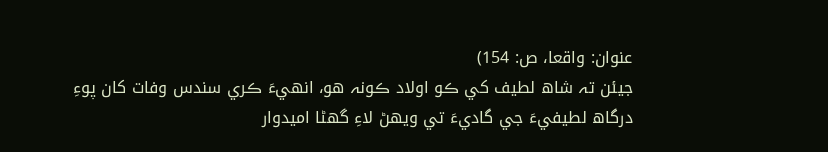عنوان: واقعا، ص: 154)
جيئن تہ شاھ لطيف کي ڪو اولاد ڪونہ ھو، انهيءَ ڪري سندس وفات کان پوءِ درگاھ لطيفيءَ جي گاديءَ تي ويھڻ لاءِ گهڻا اميدوار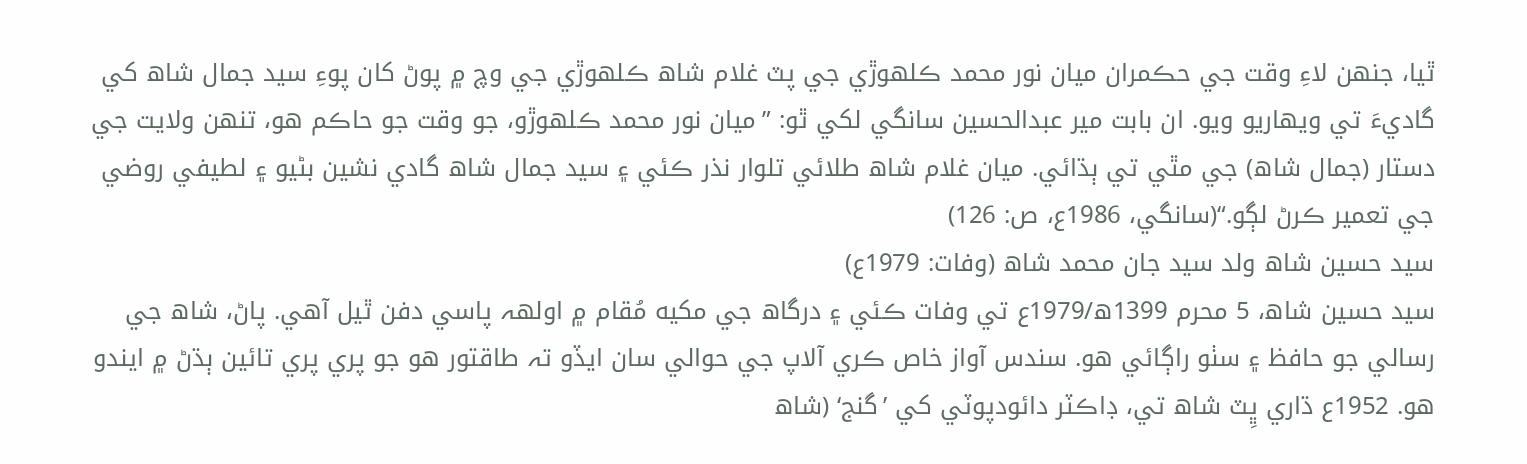ٿيا، جنھن لاءِ وقت جي حڪمران ميان نور محمد ڪلهوڙي جي پٽ غلام شاھ ڪلهوڙي جي وچ ۾ پوڻ کان پوءِ سيد جمال شاھ کي گاديءَ تي ويھاريو ويو. ان بابت مير عبدالحسين سانگي لکي ٿو: ”ميان نور محمد ڪلهوڙو، جو وقت جو حاڪم ھو، تنھن ولايت جي دستار (جمال شاھ) جي مٿي تي ٻڌائي. ميان غلام شاھ طلائي تلوار نذر ڪئي ۽ سيد جمال شاھ گادي نشين بڻيو ۽ لطيفي روضي جي تعمير ڪرڻ لڳو.“(سانگي، 1986ع، ص: 126)
سيد حسين شاھ ولد سيد جان محمد شاھ (وفات: 1979ع)
سيد حسين شاھ، 5 محرم 1399ھ/1979ع تي وفات ڪئي ۽ درگاھ جي مکيه مُقام ۾ اولهہ پاسي دفن ٿيل آھي. پاڻ، شاھ جي رسالي جو حافظ ۽ سٺو راڳائي ھو. سندس آواز خاص ڪري آلاپ جي حوالي سان ايڏو تہ طاقتور ھو جو پري پري تائين ٻڌڻ ۾ ايندو ھو. 1952ع ڌاري ڀِٽ شاھ تي، ڊاڪٽر دائودپوٽي کي ’گنج‘ (شاھ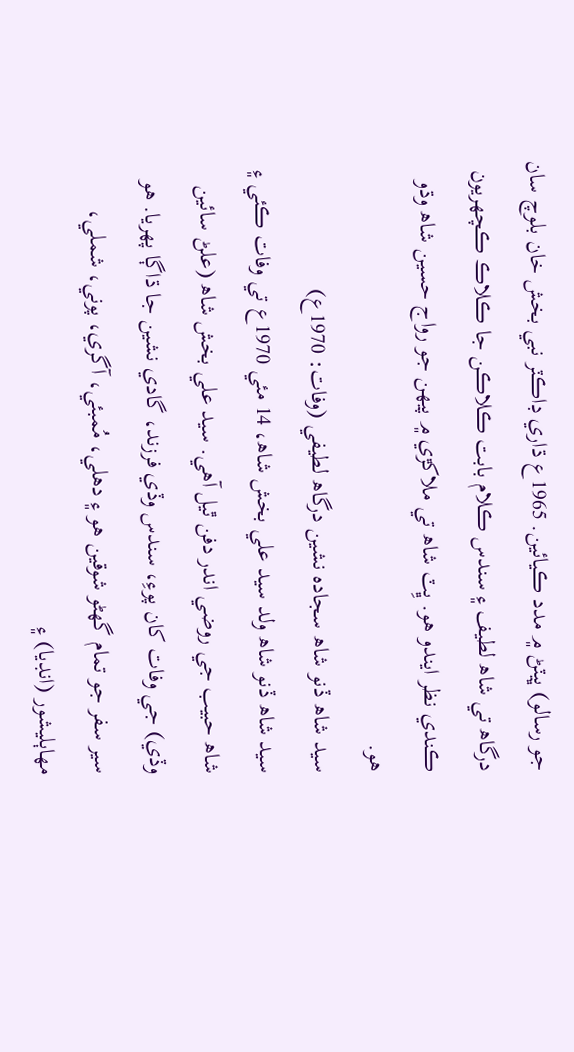جو رسالو) ڀيٽڻ ۾ مدد ڪيائين. 1965ع ڌاري ڊاڪٽر نبي بخش خان بلوچ سان درگاھ تي شاھ لطيف ۽ سندس ڪلام بابت ڪلاڪن جا ڪلاڪ ڪچھريون ڪندي نظر ايندو ھو. ڀِٽ شاھ تي ملاکڙي ۾ پيهن جو رواج حسين شاھ وڌو ھو.
سيد شاھ ڏنو شاھ سجادہ نشين درگاھ لطيفي (وفات: 1970ع)
سيد شاھ ڏنو شاھ ولد سيد علي بخش شاھ، 14 مئي 1970ع تي وفات ڪئي ۽ شاھ حبيب جي روضي اندر دفن ٿيل آھي. سيد علي بخش شاھ (علڻ سائين وڏي) جي وفات کان پوءِ، سندس وڏي فرزند، گادي نشين جا ڌاڳا پھريا. ھو سير سفر جو تمام گهڻو شوقين ھو ۽ دھلي، مُمبئي، آگري، پوني، شملي، مهاٻليشور (انڊيا) ۽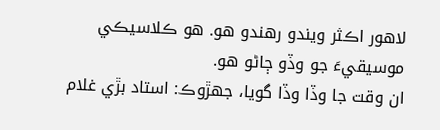لاھور اڪثر ويندو رهندو ھو. ھو ڪلاسيڪي موسيقيءَ جو وڏو ڄاڻو ھو.
ان وقت جا وڏا وڏا گويا، جھڙوڪ: استاد بڙي غلام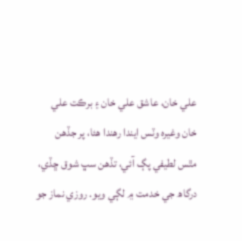علي خان، عاشق علي خان ۽ برڪت علي خان وغيرہ وٽس ايندا رهندا ھئا، پر جڏهن مٿس لطيفي پڳ آئي، تڏهن سڀ شوق ڇڏي، درگاھ جي خدمت ۾ لڳي ويو. روزي نماز جو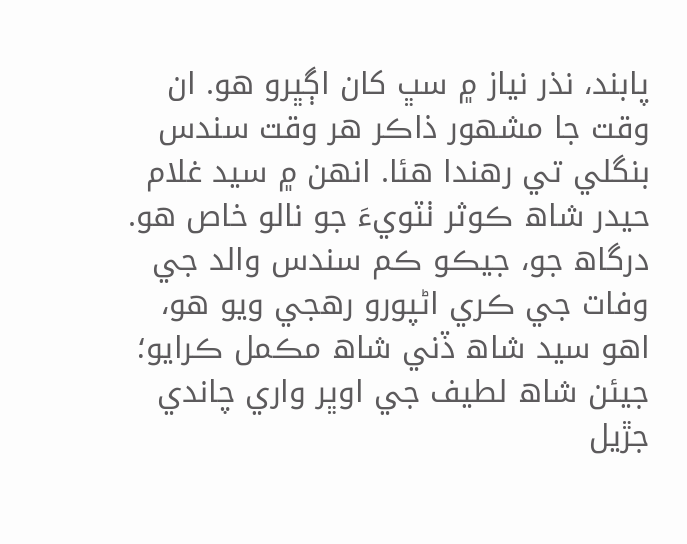پابند، نذر نياز ۾ سڀ کان اڳڀرو ھو. ان وقت جا مشھور ذاڪر ھر وقت سندس بنگلي تي رهندا ھئا. انهن ۾ سيد غلام حيدر شاھ ڪوثر ٺٽويءَ جو نالو خاص ھو. درگاھ جو، جيڪو ڪم سندس والد جي وفات جي ڪري اڻپورو رهجي ويو ھو، اھو سيد شاھ ڏني شاھ مڪمل ڪرايو؛ جيئن شاھ لطيف جي اوڀر واري چاندي جڙيل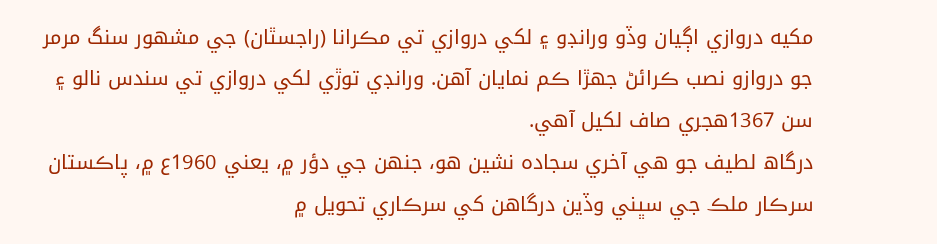مکيه دروازي اڳيان وڏو ورانڊو ۽ لکي دروازي تي مڪرانا (راجسٿان) جي مشھور سنگ مرمر جو دروازو نصب ڪرائڻ جھڙا ڪم نمايان آھن. ورانڊي توڙي لکي دروازي تي سندس نالو ۽ سن 1367هجري صاف لکيل آھي.
درگاھ لطيف جو ھي آخري سجادہ نشين ھو، جنھن جي دؤر ۾، يعني 1960ع ۾، پاڪستان سرڪار ملڪ جي سڀني وڏين درگاھن کي سرڪاري تحويل ۾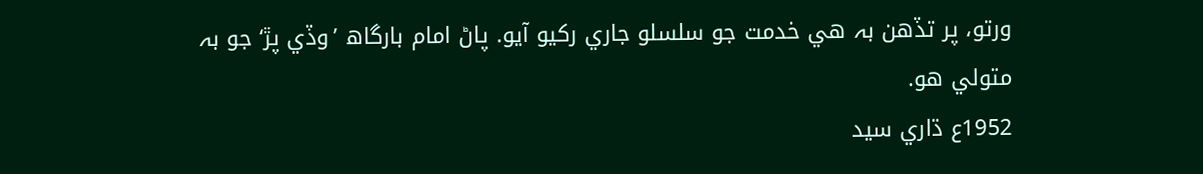ورتو، پر تڏهن بہ ھي خدمت جو سلسلو جاري رکيو آيو. پاڻ امام بارگاھ ’وڏي پڙ‘ جو بہ متولي ھو.
1952ع ڌاري سيد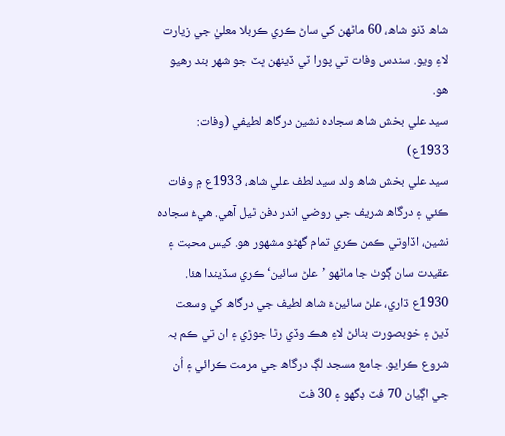شاھ ڏنو شاھ، 60 ماڻهن کي ساڻ ڪري ڪربلا معليٰ جي زيارت لاءِ ويو. سندس وفات تي پورا ٽي ڏينھن ڀٽ جو شھر بند رهيو ھو.
سيد علي بخش شاھ سجادہ نشين درگاھ لطيفي (وفات: 1933ع)
سيد علي بخش شاھ ولد سيد لطف علي شاھ، 1933ع ۾ وفات ڪئي ۽ درگاھ شريف جي روضي اندر دفن ٿيل آھي. ھيءُ سجادہ نشين، اڏاوتي ڪمن ڪري تمام گهڻو مشھور ھو. کيس محبت ۽ عقيدت سان ڳوٺ جا ماڻهو ’علڻ سائين‘ ڪري سڏيندا ھئا. 1930ع ڌاري، علڻ سائينءَ شاھ لطيف جي درگاھ کي وسعت ڏيڻ ۽ خوبصورت بنائڻ لاءِ ھڪ وڏي رٿا جوڙي ۽ ان تي ڪم بہ شروع ڪرايو. جامع مسجد لڳ درگاھ جي مرمت ڪرائي ۽ اُن جي اڳيان 70 فٽ ڊگهو ۽ 30 فٽ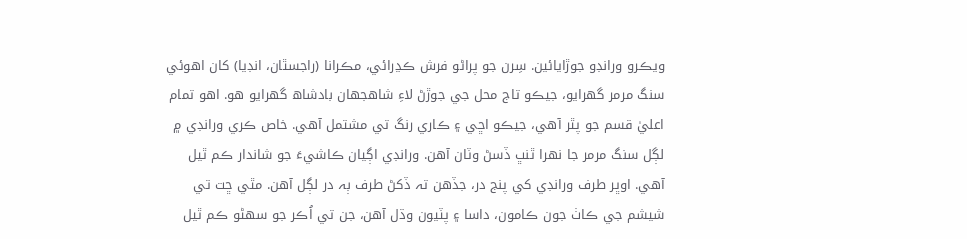ويڪرو ورانڊو جوڙايائين. سِرن جو پراڻو فرش ڪڍرائي، مڪرانا (راجسٿان، انڊيا) کان اھوئي سنگ مرمر گهرايو، جيڪو تاج محل جي جوڙڻ لاءِ شاھجھان بادشاھ گهرايو ھو. اھو تمام اعليٰ قسم جو پٿر آھي، جيڪو اڇي ۽ ڪاري رنگ تي مشتمل آھي. خاص ڪري ورانڊي ۾ لڳل سنگ مرمر جا نھرا ٿنڀ ڏسڻ وٽان آھن. ورانڊي اڳيان ڪاشيءَ جو شاندار ڪم ٿيل آھي. اوڀر طرف ورانڊي کي پنج در، جڏهن تہ ڏکڻ طرف ٻہ در لڳل آھن. مٿي ڇت تي شيشم جي ڪاٺ جون ڪامون، داسا ۽ پٽيون وڌل آھن، جن تي اُڪر جو سھڻو ڪم ٿيل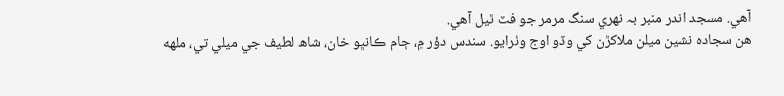آھي. مسجد اندر منبر بہ نهري سنگ مرمر جو فٽ ٿيل آھي.
ھن سجادہ نشين ميلن ملاکڙن کي وڏو اوج وٺرايو. سندس دؤر ۾، ڄام ڪانڀو خان، شاھ لطيف جي ميلي تي، ملهه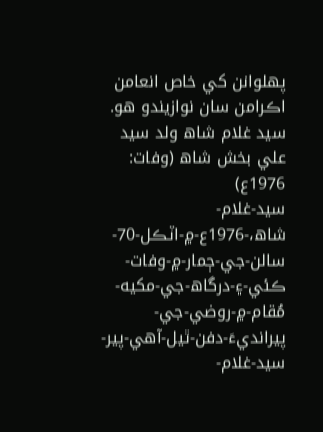پھلوانن کي خاص انعامن اڪرامن سان نوازيندو ھو.
سيد غلام شاھ ولد سيد علي بخش شاھ (وفات: 1976ع)
سيد-غلام-شاھ،-1976ع-۾-اٽڪل-70-سالن-جي-ڄمار-۾-وفات-ڪئي-۽-درگاھ-جي-مکيه-مُقام-۾-روضي-جي-پيرانديءَ-دفن-ٿيل-آھي-پير-سيد-غلام-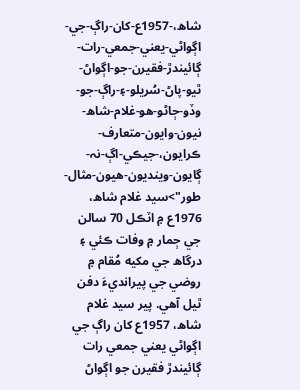شاھ،-1957ع-کان-راڳ-جي-اڳواڻي-يعني-جمعي-رات-ڳائيندڙ-فقيرن-جو-اڳواڻ-ٿيو-پاڻ-سُريلو-۽-راڳ-جو-وڏو-ڄاڻو-ھو-غلام-شاھ-نيون-وايون-متعارف-ڪرايون،-جيڪي-اڳ-نہ-ڳايون-وينديون-ھيون-مثال-طور">سيد غلام شاھ، 1976ع ۾ اٽڪل 70 سالن جي ڄمار ۾ وفات ڪئي ۽ درگاھ جي مکيه مُقام ۾ روضي جي پيرانديءَ دفن ٿيل آھي. پير سيد غلام شاھ، 1957ع کان راڳ جي اڳواڻي يعني جمعي رات ڳائيندڙ فقيرن جو اڳواڻ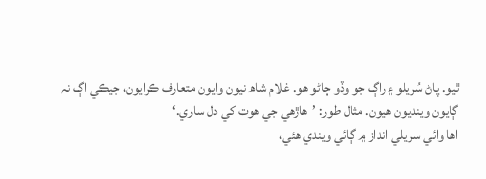ٿيو. پاڻ سُريلو ۽ راڳ جو وڏو ڄاڻو ھو. غلام شاھ نيون وايون متعارف ڪرايون، جيڪي اڳ نہ ڳايون وينديون ھيون. مثال طور: ’هاڙهي جي ھوت کي دل ساري.‘
اھا وائي سريلي انداز ۾ ڳائي ويندي ھئي،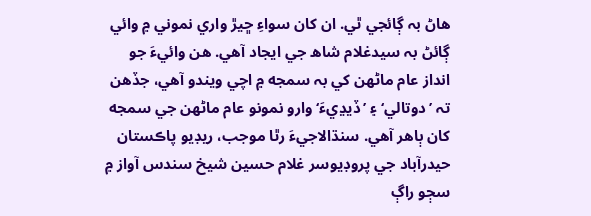ھاڻ بہ ڳائجي ٿي. ان کان سواءِ ڇيڙ واري نموني ۾ وائي ڳائڻ بہ سيدغلام شاھ جي ايجاد آھي. ھن وائيءَ جو انداز عام ماڻهن کي بہ سمجه ۾ اچي ويندو آھي، جڏهن تہ ’دوتالي‘ ۽ ’ڏيڍيءَ‘ وارو نمونو عام ماڻهن جي سمجه کان ٻاھر آھي. سنڌالاجيءَ رٿا موجب، ريڊيو پاڪستان حيدرآباد جي پروڊيوسر غلام حسين شيخ سندس آواز ۾ سڄو راڳ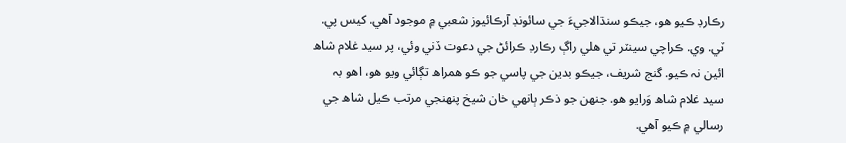رڪارڊ ڪيو ھو، جيڪو سنڌالاجيءَ جي سائونڊ آرڪائيوز شعبي ۾ موجود آھي. کيس پي. ٽي. وي. ڪراچي سينٽر تي ھلي راڳ رڪارڊ ڪرائڻ جي دعوت ڏني وئي، پر سيد غلام شاھ ائين نہ ڪيو. گنج شريف، جيڪو بدين جي پاسي جو ڪو ھمراھ تڳائي ويو ھو، اھو بہ سيد غلام شاھ وَرايو ھو. جنھن جو ذڪر ٻانهي خان شيخ پنھنجي مرتب ڪيل شاھ جي رسالي ۾ ڪيو آھي.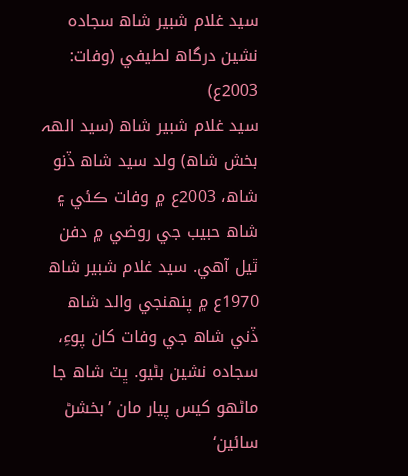سيد غلام شبير شاھ سجادہ نشين درگاھ لطيفي (وفات: 2003ع)
سيد غلام شبير شاھ (سيد الهہ بخش شاھ) ولد سيد شاھ ڏنو شاھ، 2003ع ۾ وفات ڪئي ۽ شاھ حبيب جي روضي ۾ دفن ٿيل آھي. سيد غلام شبير شاھ 1970ع ۾ پنھنجي والد شاھ ڏني شاھ جي وفات کان پوءِ، سجادہ نشين بڻيو. ڀٽ شاھ جا ماڻهو کيس پيار مان ’بخشڻ سائين‘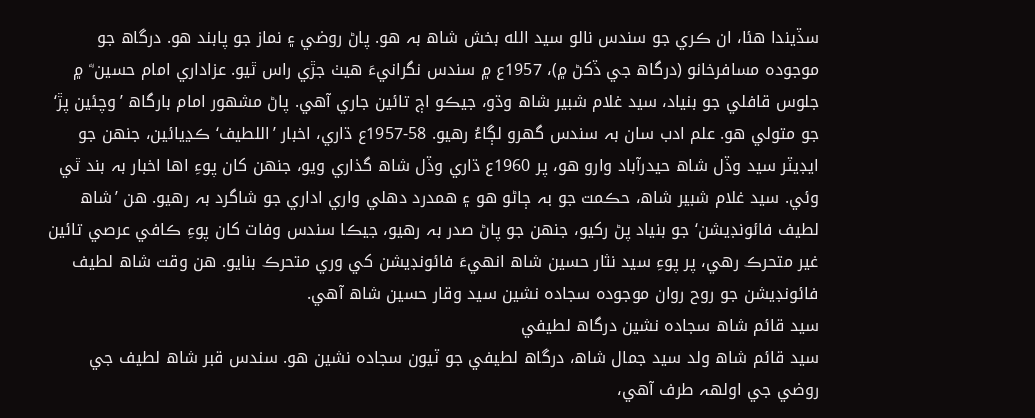سڏيندا ھئا، ان ڪري جو سندس نالو سيد الله بخش شاھ بہ ھو. پاڻ روضي ۽ نماز جو پابند ھو. درگاھ جو موجودہ مسافرخانو (درگاھ جي ڏکڻ ۾)، 1957ع ۾ سندس نگرانيءَ ھيٺ جڙي راس ٿيو. عزاداري امام حسين ؓ ۾ جلوس قافلي جو بنياد، سيد غلام شبير شاھ وڌو، جيڪو اڄ تائين جاري آھي. پاڻ مشھور امام بارگاھ ’وچئين پڙ‘ جو متولي ھو. علم ادب سان بہ سندس گھرو لڳاءُ رهيو. 58-1957ع ڌاري، اخبار ’اللطيف‘ ڪڍيائين، جنھن جو ايڊيٽر سيد وڏل شاھ حيدرآباد وارو ھو، پر 1960ع ڌاري وڏل شاھ گذاري ويو، جنھن کان پوءِ اھا اخبار بہ بند ٿي وئي. سيد غلام شبير شاھ، حڪمت جو بہ ڄاڻو ھو ۽ ھمدرد دھلي واري اداري جو شاگرد بہ رهيو. ھن ’شاھ لطيف فائونڊيشن‘ جو بنياد پڻ رکيو، جنھن جو پاڻ صدر بہ رهيو، جيڪا سندس وفات کان پوءِ ڪافي عرصي تائين غير متحرڪ رهي، پر پوءِ سيد نثار حسين شاھ انهيءَ فائونڊيشن کي وري متحرڪ بنايو. ھن وقت شاھ لطيف فائونڊيشن جو روح روان موجودہ سجادہ نشين سيد وقار حسين شاھ آھي.
سيد قائم شاھ سجادہ نشين درگاھ لطيفي
سيد قائم شاھ ولد سيد جمال شاھ، درگاھ لطيفي جو ٽيون سجادہ نشين ھو. سندس قبر شاھ لطيف جي روضي جي اولهہ طرف آھي،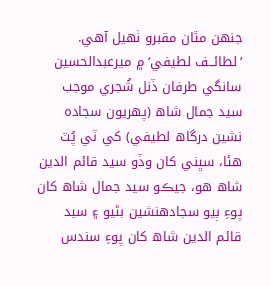جنھن مٿان مقبرو ٺھيل آھي. ’لطائــف لطيفي‘ ۾ ميرعبدالحسين سانگي طرفان ڏنل شُجري موجب سيد جمال شاھ (پھريون سجادہ نشين درگاھ لطيفي) کي ٽي پُٽ ھئا، سڀني کان وڏو سيد قائم الدين شاھ ھو، جيڪو سيد جمال شاھ کان پوءِ ٻيو سجادھنشين بڻيو ۽ سيد قائم الدين شاھ کان پوءِ سندس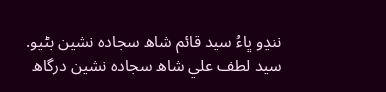ننڍو ڀاءُ سيد قائم شاھ سجادہ نشين بڻيو.
سيد لطف علي شاھ سجادہ نشين درگاھ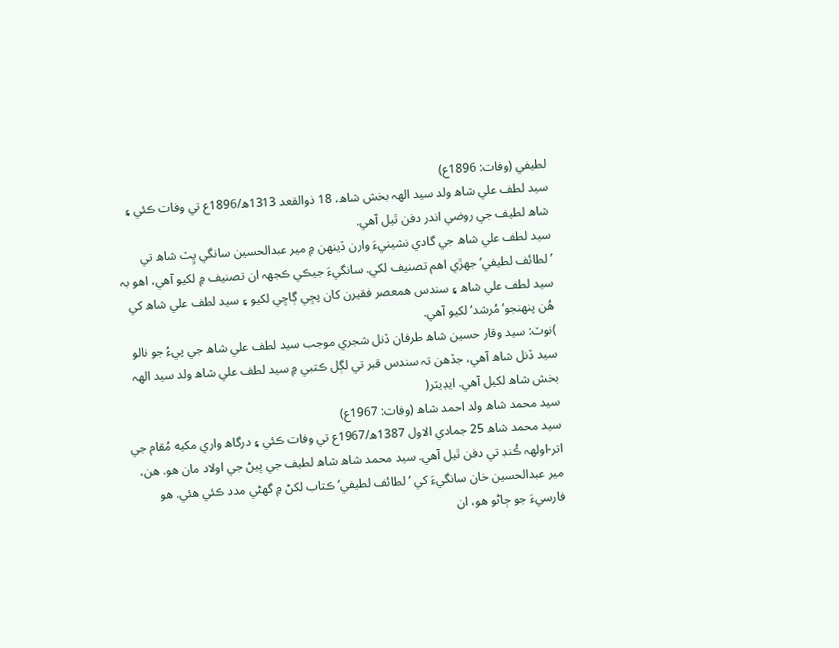لطيفي (وفات: 1896ع)
سيد لطف علي شاھ ولد سيد الهہ بخش شاھ، 18 ذوالقعد 1313ھ/1896ع تي وفات ڪئي ۽ شاھ لطيف جي روضي اندر دفن ٿيل آھي.
سيد لطف علي شاھ جي گادي نشينيءَ وارن ڏينھن ۾ مير عبدالحسين سانگي ڀِٽ شاھ تي ’لطائف لطيفي‘ جھڙي اھم تصنيف لکي. سانگيءَ جيڪي ڪجهہ ان تصنيف ۾ لکيو آھي، اھو بہ سيد لطف علي شاھ ۽ سندس ھمعصر فقيرن کان پڇي ڳاڇي لکيو ۽ سيد لطف علي شاھ کي ھُن پنھنجو’مُرشد‘ لکيو آھي.
)نوٽ: سيد وقار حسين شاھ طرفان ڏنل شجري موجب سيد لطف علي شاھ جي پيءُ جو نالو سيد ڏنل شاھ آھي، جڏهن تہ سندس قبر تي لڳل ڪتبي ۾ سيد لطف علي شاھ ولد سيد الهہ بخش شاھ لکيل آھي. ايڊيٽر(
سيد محمد شاھ ولد احمد شاھ (وفات: 1967ع)
سيد محمد شاھ 25 جمادي الاول 1387ھ/1967ع تي وفات ڪئي ۽ درگاھ واري مکيه مُقام جي اتر-اولهہ ڪُنڊ تي دفن ٿيل آھي. سيد محمد شاھ شاھ لطيف جي ڀيڻ جي اولاد مان ھو. ھن، مير عبدالحسين خان سانگيءَ کي ’لطائف لطيفي‘ ڪتاب لکڻ ۾ گهڻي مدد ڪئي ھئي. ھو فارسيءَ جو ڄاڻو ھو، ان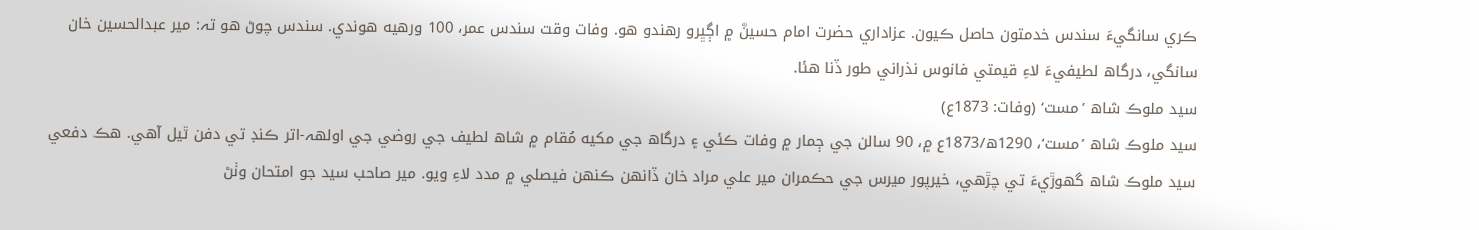ڪري سانگيءَ سندس خدمتون حاصل ڪيون. عزاداري حضرت امام حسينؓ ۾ اڳڀرو رهندو ھو. وفات وقت سندس عمر، 100 ورهيه ھوندي. سندس چوڻ ھو تہ: مير عبدالحسين خان سانگي، درگاھ لطيفيءَ لاءِ قيمتي فانوس نذراني طور ڏنا ھئا.
سيد ملوڪ شاھ ’مست‘ (وفات: 1873ع)
سيد ملوڪ شاھ ’مست‘، 1290ھ/1873ع ۾، 90 سالن جي ڄمار ۾ وفات ڪئي ۽ درگاھ جي مکيه مُقام ۾ شاھ لطيف جي روضي جي اولهہ-اتر ڪنڊ تي دفن ٿيل آھي. ھڪ دفعي سيد ملوڪ شاھ گهوڙيءَ تي چڙهي، خيرپور ميرس جي حڪمران مير علي مراد خان ڏانهن ڪنھن فيصلي ۾ مدد لاءِ ويو. مير صاحب سيد جو امتحان وٺڻ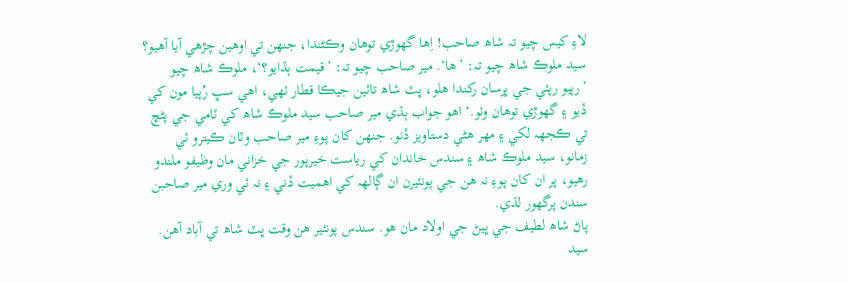لاءِ کيس چيو تہ شاھ صاحب! اِھا گهوڙي توهان وڪڻندا، جنھن تي اوهين چڙهي آيا آھيو؟ سيد ملوڪ شاھ چيو تہ: ’ها‘. مير صاحب چيو تہ: ’قيمت ٻڌايو؟‘، ملوڪ شاھ چيو ’رپيو رپئي جي ڀرسان رکندا ھلو، ڀٽ شاھ تائين جيڪا قطار ٺھي، اھي سڀ رُپيا مون کي ڏيو ۽ گهوڙي توهان وٺو.‘ اھو جواب ٻڌي مير صاحب سيد ملوڪ شاھ کي ٽامي جي پڻڇ تي ڪجهہ لکي ۽ مهر ھڻي دستاويز ڏنو. جنھن کان پوءِ مير صاحب وٽان ڪيترو ئي زمانو، سيد ملوڪ شاھ ۽ سندس خاندان کي رياست خيرپور جي خزاني مان وظيفو ملندو رهيو، پر ان کان پوءِ نہ ھن جي پونئيرن ان ڳالهہ کي اھميت ڏني ۽ نہ ئي وري مير صاحبن سندن پرگهور لڌي.
پاڻ شاھ لطيف جي ڀيڻ جي اولاد مان ھو. سندس پونئير ھن وقت ڀٽ شاھ تي آباد آھن.
سيد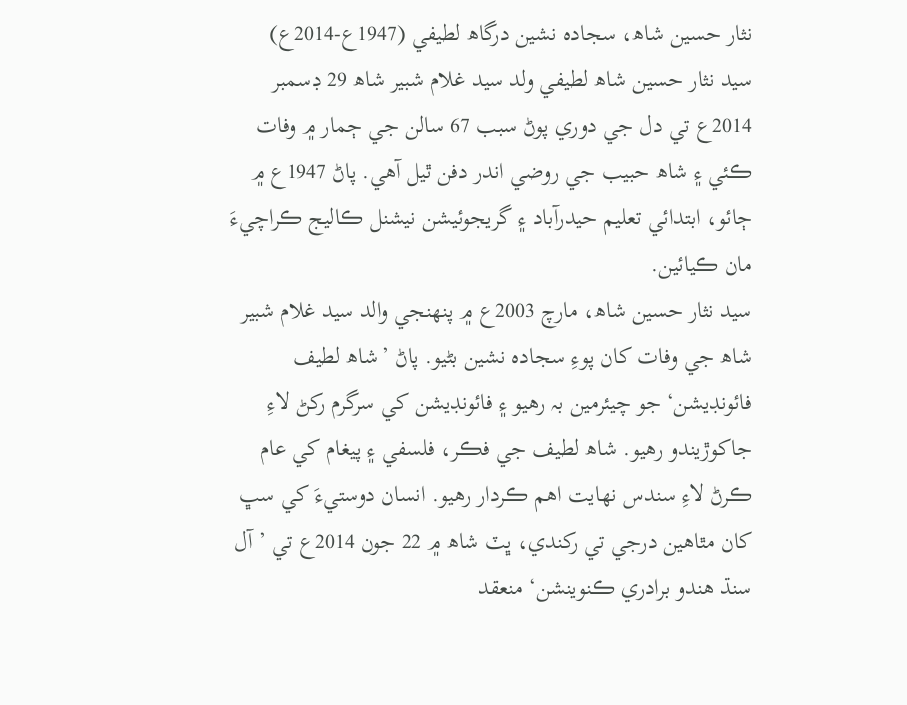نثار حسين شاھ، سجادہ نشين درگاھ لطيفي (1947ع-2014ع)
سيد نثار حسين شاھ لطيفي ولد سيد غلام شبير شاھ 29 ڊسمبر 2014ع تي دل جي دوري پوڻ سبب 67 سالن جي ڄمار ۾ وفات ڪئي ۽ شاھ حبيب جي روضي اندر دفن ٿيل آھي. پاڻ 1947ع ۾ ڄائو، ابتدائي تعليم حيدرآباد ۽ گريجوئيشن نيشنل ڪاليج ڪراچيءَ مان ڪيائين.
سيد نثار حسين شاھ، مارچ 2003ع ۾ پنھنجي والد سيد غلام شبير شاھ جي وفات کان پوءِ سجادہ نشين بڻيو. پاڻ ’شاھ لطيف فائونڊيشن‘ جو چيئرمين بہ رهيو ۽ فائونڊيشن کي سرگرم رکڻ لاءِ جاکوڙيندو رهيو. شاھ لطيف جي فڪر، فلسفي ۽ پيغام کي عام ڪرڻ لاءِ سندس نھايت اھم ڪردار رهيو. انسان دوستيءَ کي سڀ کان مٿاھين درجي تي رکندي، ڀٽ شاھ ۾ 22 جون 2014ع تي ’آل سنڌ ھندو برادري ڪنوينشن‘ منعقد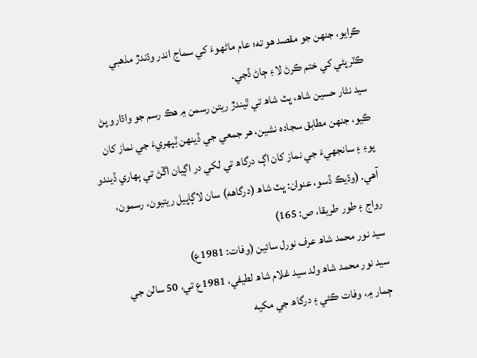ڪرايو، جنھن جو مقصد ھو ته؛ عام ماڻهوءَ کي سماج اندر وڌندڙ مذھبي ڪٽرپڻي کي ختم ڪرڻ لاءِ ڄاڻ ڏجي.
سيد نثار حسين شاھ، ڀٽ شاھ تي ٿيندڙ ريتن رسمن ۾ ھڪ رسم جو واڌارو پڻ ڪيو، جنھن مطابق سجادہ نشين، ھر جمعي جي ڏينھن ٽِپھريءَ جي نماز کان پوءِ ۽ سانجهيءَ جي نماز کان اڳ درگاھ تي لکي در اڳيان اڱڻ تي ٻھاري ڏيندو آھي. (وڌيڪ ڏسو، عنوان: ڀٽ شاھ (درگاھه) سان لاڳاپيل ريتيون، رسمون، رواج ۽ طور طريقا، ص: 165)
سيد نور محمد شاھ عرف نورل سائين (وفات: 1981ع)
سيد نور محمد شاھ ولد سيد غلام شاھ لطيفي، 1981ع تي، 50 سالن جي ڄمار ۾، وفات ڪئي ۽ درگاھ جي مکيه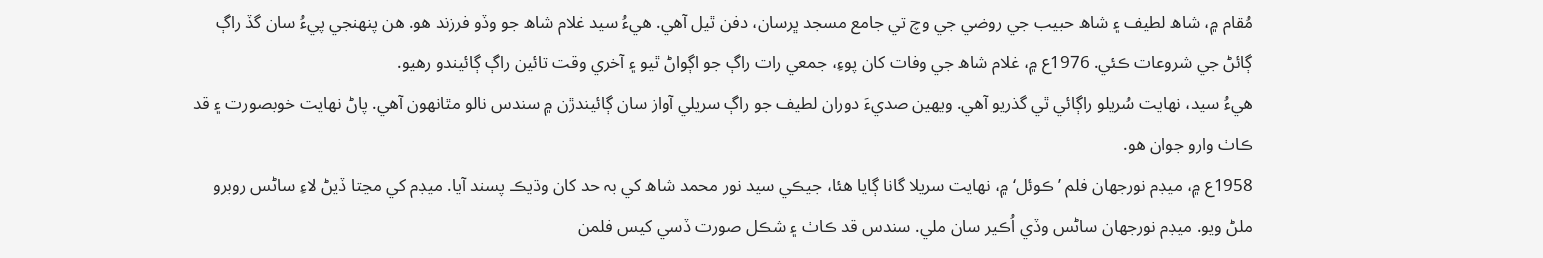مُقام ۾، شاھ لطيف ۽ شاھ حبيب جي روضي جي وچ تي جامع مسجد ڀرسان، دفن ٿيل آھي. ھيءُ سيد غلام شاھ جو وڏو فرزند ھو. ھن پنھنجي پيءُ سان گڏ راڳ ڳائڻ جي شروعات ڪئي. 1976ع ۾، غلام شاھ جي وفات کان پوءِ، جمعي رات راڳ جو اڳواڻ ٿيو ۽ آخري وقت تائين راڳ ڳائيندو رهيو.
ھيءُ سيد، نھايت سُريلو راڳائي ٿي گذريو آھي. ويھين صديءَ دوران لطيف جو راڳ سريلي آواز سان ڳائيندڙن ۾ سندس نالو مٿانھون آھي. پاڻ نھايت خوبصورت ۽ قد ڪاٺ وارو جوان ھو.
1958ع ۾، ميڊم نورجهان فلم ’ڪوئل‘ ۾، نھايت سريلا گانا ڳايا ھئا، جيڪي سيد نور محمد شاھ کي بہ حد کان وڌيڪ پسند آيا. ميڊم کي مڃتا ڏيڻ لاءِ ساڻس روبرو ملڻ ويو. ميڊم نورجھان ساڻس وڏي اُڪير سان ملي. سندس قد ڪاٺ ۽ شڪل صورت ڏسي کيس فلمن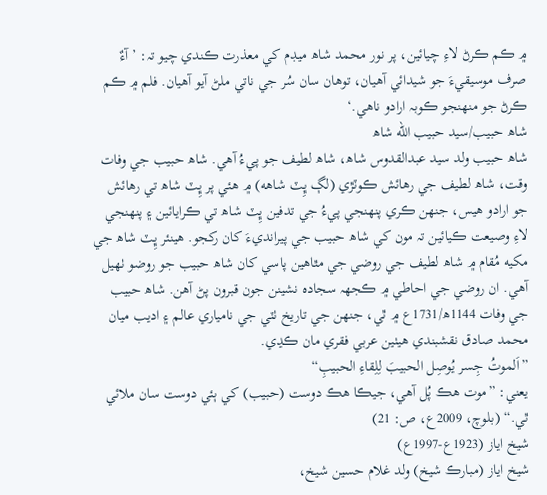۾ ڪم ڪرڻ لاءِ چيائين، پر نور محمد شاھ ميڊم کي معذرت ڪندي چيو تہ: ’آءٌ صرف موسيقيءَ جو شيدائي آھيان، توهان سان سُر جي ناتي ملڻ آيو آھيان. فلم ۾ ڪم ڪرڻ جو منھنجو ڪوبہ ارادو ناھي.‘
شاھ حبيب/سيد حبيب الله شاھ
شاھ حبيب ولد سيد عبدالقدوس شاھ، شاھ لطيف جو پيءُ آھي. شاھ حبيب جي وفات وقت، شاھ لطيف جي رهائش ڪوٽڙي (لڳ ڀِٽ شاھه) ۾ ھئي پر ڀِٽ شاھ تي رهائش جو ارادو ھيس، جنھن ڪري پنھنجي پيءُ جي تدفين ڀِٽ شاھ تي ڪرايائين ۽ پنھنجي لاءِ وصيعت ڪيائين تہ مون کي شاھ حبيب جي پيرانديءَ کان رکجو. ھينئر ڀِٽ شاھ جي مکيه مُقام ۾ شاھ لطيف جي روضي جي مٿاھين پاسي کان شاھ حبيب جو روضو ٺھيل آھي. ان روضي جي احاطي ۾ ڪجهہ سجادہ نشينن جون قبرون پڻ آھن. شاھ حبيب جي وفات 1144ھ/1731ع ۾ ٿي، جنھن جي تاريخ ٺٽي جي نامياري عالم ۽ اديب ميان محمد صادق نقشبندي ھيٺين عربي فقري مان ڪڍي.
”اَلموتُ جِسر يُوصِل الحبيبَ لِلِقاءِ الحبيبِ“
يعني: ”موت ھڪ پُل آھي، جيڪا ھڪ دوست (حبيب) کي ٻئي دوست سان ملائي ٿي.“ (بلوچ، 2009ع، ص: 21)
شيخ اياز (1923ع-1997ع)
شيخ اياز (مبارڪ شيخ) ولد غلام حسين شيخ،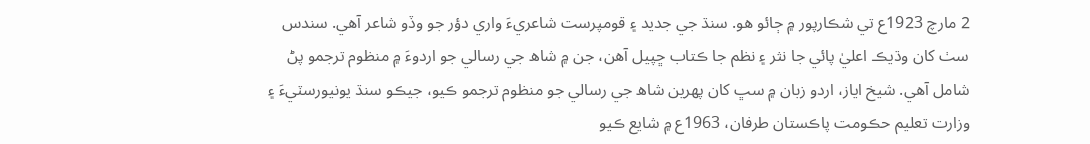2 مارچ 1923ع تي شڪارپور ۾ ڄائو ھو. سنڌ جي جديد ۽ قومپرست شاعريءَ واري دؤر جو وڏو شاعر آھي. سندس سٺ کان وڌيڪ اعليٰ پائي جا نثر ۽ نظم جا ڪتاب ڇپيل آھن، جن ۾ شاھ جي رسالي جو اردوءَ ۾ منظوم ترجمو پڻ شامل آھي. شيخ اياز، اردو زبان ۾ سڀ کان پھرين شاھ جي رسالي جو منظوم ترجمو ڪيو، جيڪو سنڌ يونيورسٽيءَ ۽ وزارت تعليم حڪومت پاڪستان طرفان، 1963ع ۾ شايع ڪيو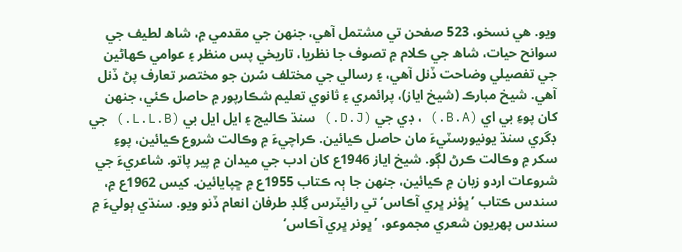ويو. ھي نسخو، 523 صفحن تي مشتمل آھي، جنھن جي مقدمي ۾، شاھ لطيف جي سوانح حيات، شاھ جي ڪلام ۾ تصوف جا نظريا، تاريخي پس منظر ۽ عوامي ڪھاڻين جي تفصيلي وضاحت ڏنل آھي، ۽ رسالي جي مختلف سُرن جو مختصر تعارف پڻ ڏنل آھي. شيخ مبارڪ (شيخ اياز)، پرائمري ۽ ثانوي تعليم شڪارپور ۾ حاصل ڪئي، جنھن کان پوءِ بي اي (B.A.) ، ڊي جي (D.J.) سنڌ ڪاليج ۽ ايل ايل بي (L.L.B.) جي ڊگري سنڌ يونيورسٽيءَ مان حاصل ڪيائين. ڪراچيءَ ۾ وڪالت شروع ڪيائين، پوءِ سکر ۾ وڪالت ڪرڻ لڳو. شيخ اياز 1946ع کان ادب جي ميدان ۾ پير پاتو. شاعريءَ جي شروعات اردو زبان ۾ ڪيائين، جنھن جا ٻہ ڪتاب 1955ع ۾ ڇپايائين. کيس 1962ع ۾، سندس ڪتاب ’ڀؤنر ڀري آڪاس‘ تي رائيٽرس گِلڊ طرفان انعام ڏنو ويو. سنڌي ٻوليءَ ۾ سندس پھريون شعري مجموعو، ’ڀونر ڀري آڪاس‘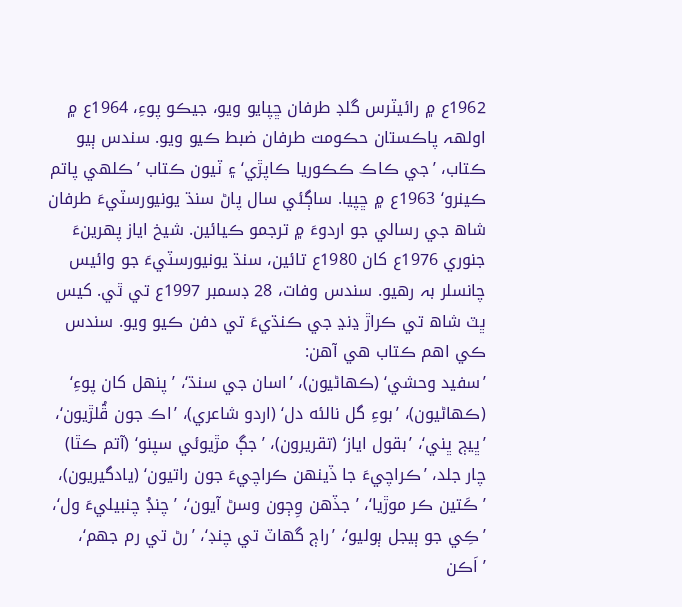1962ع ۾ رائيٽرس گلڊ طرفان ڇپايو ويو، جيڪو پوءِ، 1964ع ۾ اولهہ پاڪستان حڪومت طرفان ضبط ڪيو ويو. سندس ٻيو ڪتاب، ’جي ڪاڪ ڪڪوريا ڪاپڙي‘ ۽ ٽيون ڪتاب ’ڪلهي پاتم ڪينرو‘ 1963ع ۾ ڇپيا. ساڳئي سال پاڻ سنڌ يونيورسٽيءَ طرفان شاھ جي رسالي جو اردوءَ ۾ ترجمو ڪيائين. شيخ اياز پھرينءَ جنوري 1976ع کان 1980ع تائين، سنڌ يونيورسٽيءَ جو وائيس چانسلر بہ رهيو. سندس وفات، 28 ڊسمبر 1997ع تي ٿي. کيس ڀٽ شاھ تي ڪراڙ ڍنڍ جي ڪنڌيءَ تي دفن ڪيو ويو. سندس ڪي اھم ڪتاب ھي آھن:
’سفيد وحشي‘ (ڪھاڻيون)، ’اسان جي سنڌ‘، ’پنهل کان پوءِ‘ (ڪھاڻيون)، ’بوءِ گل نالئه دل‘ (اردو شاعري)، ’اڪ جون ڦُلڙيون‘، ’ڀيڄ ڀني‘، ’بقول اياز‘ (تقريرون)، ’جڳ مڙيوئي سپنو‘ (آتم ڪٿا) چار جلد، ’ڪراچيءَ جا ڏينھن ڪراچيءَ جون راتيون‘ (يادگيريون)، ’ڪَتين ڪر موڙيا‘، ’جڏهن وِڄون وسڻ آيون‘، ’چنڊُ چنبيليءَ ول‘، ’ڪِي جو ٻيجل ٻوليو‘، ’راڄ گهاٽ تي چنڊ‘، ’رڻ تي رم جهم‘، ’اَڪن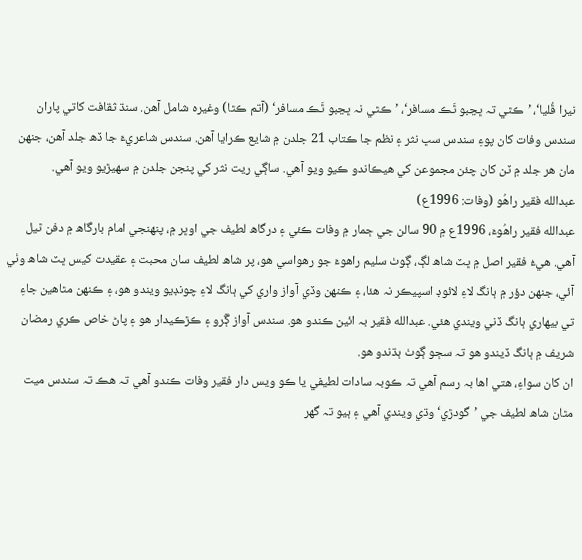نيرا ڦُليا‘، ’ڪٿي تہ ڀڃبو ٿَڪ مسافر‘، ’ڪٿي نہ ڀڃبو ٿَڪ مسافر‘ (آتم ڪٿا) وغيرہ شامل آھن. سنڌ ثقافت کاتي پاران سندس وفات کان پوءِ سندس سڀ نثر ۽ نظم جا ڪتاب 21 جلدن ۾ شايع ڪرايا آھن. سندس شاعريءَ جا ڏھ جلد آھن، جنھن مان ھر جلد ۾ ٽن کان چئن مجموعن کي ھيڪاندو ڪيو ويو آھي. ساڳي ريت نثر کي پنجن جلدن ۾ سھيڙيو ويو آھي.
عبدالله فقير راھُو (وفات: 1996ع)
عبدالله فقير راھُوءَ، 1996ع ۾ 90 سالن جي ڄمار ۾ وفات ڪئي ۽ درگاھ لطيف جي اوڀر ۾، پنھنجي امام بارگاھ ۾ دفن ٿيل آھي. ھيءُ فقير اصل ۾ ڀٽ شاھ لڳ، ڳوٺ سليم راھوءَ جو رهواسي ھو، پر شاھ لطيف سان محبت ۽ عقيدت کيس ڀٽ شاھ وٺي آئي، جنھن دؤر ۾ ٻانگ لاءِ لائوڊ اسپيڪر نہ ھئا، ۽ ڪنھن وڏي آواز واري کي ٻانگ لاءِ چونڊيو ويندو ھو، ۽ ڪنھن مٿاھين جاءِ تي بيهاري ٻانگ ڏني ويندي ھئي. عبدالله فقير بہ ائين ڪندو ھو. سندس آواز ڳَرو ۽ ڪڙڪيدار ھو ۽ پاڻ خاص ڪري رمضان شريف ۾ ٻانگ ڏيندو ھو تہ سڄو ڳوٺ ٻڌندو ھو.
ان کان سواءِ، ھتي اھا بہ رسم آھي تہ ڪوبہ سادات لطيفي يا ڪو ويس دار فقير وفات ڪندو آھي تہ ھڪ تہ سندس ميت مٿان شاھ لطيف جي ’گودڙي‘ وڌي ويندي آھي ۽ ٻيو تہ گهر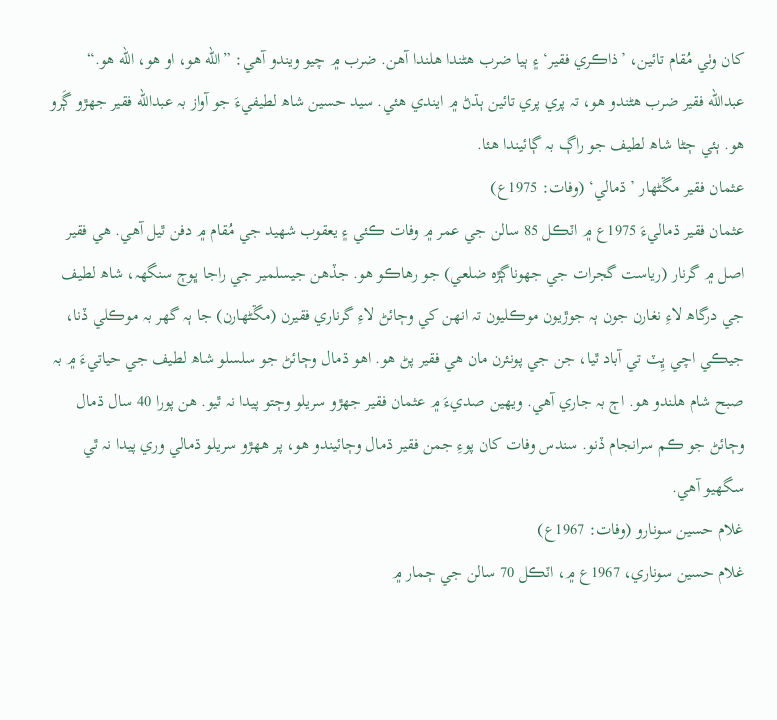کان وٺي مُقام تائين، ’ذاڪري فقير‘ ۽ ٻيا ضرب ھڻندا ھلندا آھن. ضرب ۾ چيو ويندو آھي: ”الله ھو، او ھو، الله ھو.“
عبدالله فقير ضرب ھڻندو ھو، تہ پري پري تائين ٻڌڻ ۾ ايندي ھئي. سيد حسين شاھ لطيفيءَ جو آواز بہ عبدالله فقير جھڙو ڳَرو ھو. ٻئي ڄڻا شاھ لطيف جو راڳ بہ ڳائيندا ھئا.
عثمان فقير مڱڻھار ’ڌمالي‘ (وفات: 1975ع)
عثمان فقير ڌماليءَ 1975ع ۾ اٽڪل 85 سالن جي عمر ۾ وفات ڪئي ۽ يعقوب شھيد جي مُقام ۾ دفن ٿيل آھي. ھي فقير اصل ۾ گرنار (رياست گجرات جي جهوناڳڙه ضلعي) جو رهاڪو ھو. جڏهن جيسلمير جي راجا ڀوڄ سنگهہ، شاھ لطيف جي درگاھ لاءِ نغارن جون ٻہ جوڙيون موڪليون تہ انهن کي وڄائڻ لاءِ گرناري فقيرن (مڱڻھارن) جا ٻہ گهر بہ موڪلي ڏنا، جيڪي اچي ڀِٽ تي آباد ٿيا، جن جي پونئرن مان ھي فقير پڻ ھو. اھو ڌمال وڄائڻ جو سلسلو شاھ لطيف جي حياتيءَ ۾ بہ صبح شام ھلندو ھو. اڄ بہ جاري آھي. ويھين صديءَ ۾ عثمان فقير جھڙو سريلو وڄتو پيدا نہ ٿيو. ھن پورا 40 سال ڌمال وڄائڻ جو ڪم سرانجام ڏنو. سندس وفات کان پوءِ جمن فقير ڌمال وڄائيندو ھو، پر ھھڙو سريلو ڌمالي وري پيدا نہ ٿي سگهيو آھي.
غلام حسين سونارو (وفات: 1967ع)
غلام حسين سوناري، 1967ع ۾، اٽڪل 70 سالن جي ڄمار ۾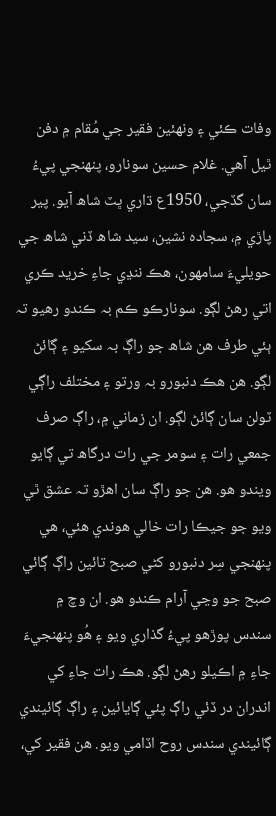وفات ڪئي ۽ ونھئين فقير جي مُقام ۾ دفن ٿيل آھي. غلام حسين سونارو، پنھنجي پيءُ سان گڏجي، 1950ع ڌاري ڀٽ شاھ آيو. پير پاڙي ۾، سجادہ نشين، سيد شاھ ڏني شاھ جي حويليءَ سامهون، ھڪ ننڍي جاءِ خريد ڪري اتي رهڻ لڳو. سونارڪو ڪم بہ ڪندو رهيو تہ ٻئي طرف ھن شاھ جو راڳ بہ سکيو ۽ ڳائڻ لڳو. ھن ھڪ دنبورو بہ ورتو ۽ مختلف راڳي ٽولن سان ڳائڻ لڳو. ان زماني ۾، راڳ صرف جمعي رات ۽ سومر جي رات درگاھ تي ڳايو ويندو ھو. ھن جو راڳ سان اھڙو تہ عشق ٿي ويو جو جيڪا رات خالي ھوندي ھئي، ھي پنھنجي سِر دنبورو کڻي صبح تائين راڳ ڳائي صبح جو وڃي آرام ڪندو ھو. ان وچ ۾ سندس پوڙهو پيءُ گذاري ويو ۽ ھُو پنھنجيءَ جاءِ ۾ اڪيلو رهڻ لڳو. ھڪ رات جاءِ کي اندران در ڏئي راڳ پئي ڳايائين ۽ راڳ ڳائيندي ڳائيندي سندس روح اڏامي ويو. ھن فقير کي،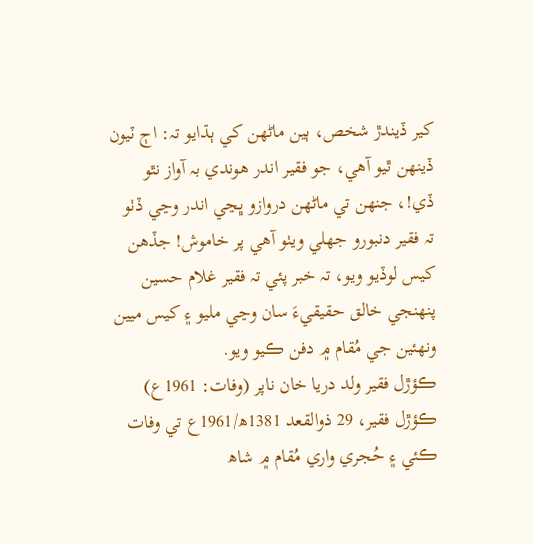کير ڏيندڙ شخص، ٻين ماڻهن کي ٻڌايو تہ: اڄ ٽيون ڏينھن ٿيو آھي، جو فقير اندر ھوندي بہ آواز نٿو ڏي!، جنھن تي ماڻهن دروازو ڀڃي اندر وڃي ڏٺو تہ فقير دنبورو جهلي ويٺو آھي پر خاموش! جڏهن کيس لوڏيو ويو، تہ خبر پئي تہ فقير غلام حسين پنھنجي خالق حقيقيءَ سان وڃي مليو ۽ کيس ميين ونھئين جي مُقام ۾ دفن ڪيو ويو.
ڪؤڙل فقير ولد دريا خان ناپر (وفات: 1961ع)
ڪؤڙل فقير، 29 ذوالقعد 1381ھ/1961ع تي وفات ڪئي ۽ حُجري واري مُقام ۾ شاھ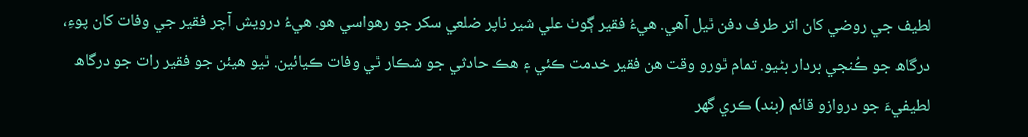لطيف جي روضي کان اتر طرف دفن ٿيل آھي. ھيءُ فقير ڳوٺ علي شير ناپر ضلعي سکر جو رهواسي ھو. ھيءُ درويش آچر فقير جي وفات کان پوءِ، درگاھ جو ڪُنجي بردار بڻيو. تمام ٿورو وقت ھن فقير خدمت ڪئي ۽ ھڪ حادثي جو شڪار ٿي وفات ڪيائين. ٿيو ھيئن جو فقير رات جو درگاھ لطيفيءَ جو دروازو قائم (بند) ڪري گهر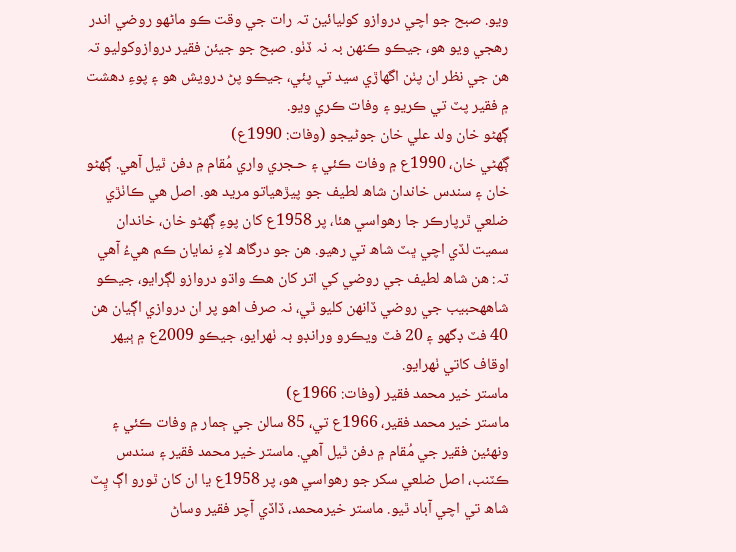ويو. صبح جو اچي دروازو کوليائين تہ رات جي وقت ڪو ماڻهو روضي اندر رهجي ويو ھو، جيڪو ڪنھن بہ نہ ڏٺو. صبح جو جيئن فقير دروازوکوليو تہ ھن جي نظر ان پٺن اگهاڙي سيد تي پئي، جيڪو پڻ درويش ھو ۽ پوءِ دھشت ۾ فقير پٽ تي ڪريو ۽ وفات ڪري ويو.
ڳھڻو خان ولد علي خان جوڻيجو (وفات: 1990ع)
ڳھڻي خان، 1990ع ۾ وفات ڪئي ۽ حـجري واري مُقام ۾ دفن ٿيل آھي. ڳھڻو خان ۽ سندس خاندان شاھ لطيف جو پيڙهياتو مريد ھو. اصل ھي ڪاٺڙي ضلعي ٿرپارڪر جا رهواسي ھئا، پر 1958ع کان پوءِ ڳھڻو خان، خاندان سميت لڏي اچي ڀٽ شاھ تي رهيو. ھن جو درگاھ لاءِ نمايان ڪم ھيءُ آھي تہ: ھن شاھ لطيف جي روضي کي اتر کان ھڪ واڌو دروازو لڳرايو، جيڪو شاھهحبيب جي روضي ڏانهن کليو ٿي، نہ صرف اھو پر ان دروازي اڳيان ھن 40 فٽ ڊگهو ۽ 20 فٽ ويڪرو ورانڊو بہ ٺھرايو، جيڪو 2009ع ۾ ٻيھر اوقاف کاتي ٺھرايو.
ماستر خير محمد فقير (وفات: 1966ع)
ماستر خير محمد فقير، 1966ع تي، 85 سالن جي ڄمار ۾ وفات ڪئي ۽ ونھئين فقير جي مُقام ۾ دفن ٿيل آھي. ماستر خير محمد فقير ۽ سندس ڪٽنب، اصل ضلعي سکر جو رهواسي ھو، پر 1958ع يا ان کان ٿورو اڳ ڀِٽ شاھ تي اچي آباد ٿيو. ماستر خيرمحمد، ڏاڏي آچر فقير وساڻ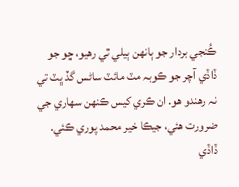ڪُنجي بردار جو ٻانھن ٻيلي ٿي رهيو، ڇو جو ڏاڏي آچر جو ڪوبہ مٽ مائٽ ساڻس گڏ ڀٽ تي نہ رهندو ھو. ان ڪري کيس ڪنھن سھاري جي ضرورت ھئي، جيڪا خير محمد پوري ڪئي. ڏاڏي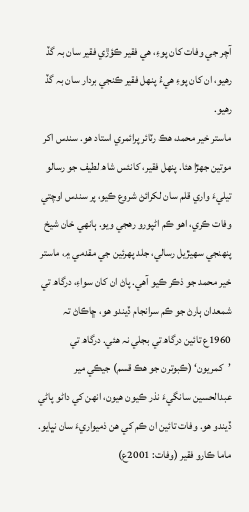آچر جي وفات کان پوءِ، ھي فقير ڪؤڙي فقير سان بہ گڏ رهيو، ان کان پوءِ ھيءُ پنهل فقير ڪنجي بردار سان بہ گڏ رهيو.
ماستر خير محمد، ھڪ رٽائر پرائمري استاد ھو. سندس اکر موتين جھڙا ھئا. پنهل فقير، کانئس شاھ لطيف جو رسالو تيليءَ واري قلم سان لکرائڻ شروع ڪيو، پر سندس اوچتي وفات ڪري، اھو ڪم اڻپورو رهجي ويو. ٻانهي خان شيخ پنھنجي سھيڙيل رسالي، جلد پھرئين جي مقدمي ۾، ماستر خير محمد جو ذڪر ڪيو آھي. پاڻ ان کان سواءِ، درگاھ تي شمعدان ٻارڻ جو ڪم سرانجام ڏيندو ھو، ڇاڪاڻ تہ 1960ع تائين درگاھ تي بجلي نہ ھئي. درگاھ تي ’کمريون‘ (ڪبوترن جو ھڪ قسم) جيڪي مير عبدالحسين سانگيءَ نذر ڪيون ھيون، انهن کي داڻو پاڻي ڏيندو ھو. وفات تائين ان ڪم کي ھن ذميواريءَ سان نڀايو.
ماما ڪارو فقير (وفات: 2001ع)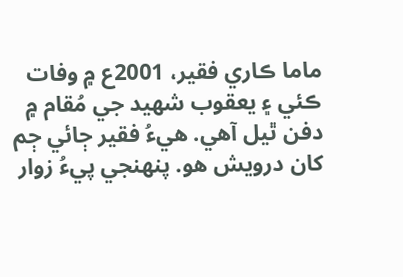ماما ڪاري فقير، 2001ع ۾ وفات ڪئي ۽ يعقوب شھيد جي مُقام ۾ دفن ٿيل آھي. ھيءُ فقير ڄائي ڄم کان درويش ھو. پنھنجي پيءُ زوار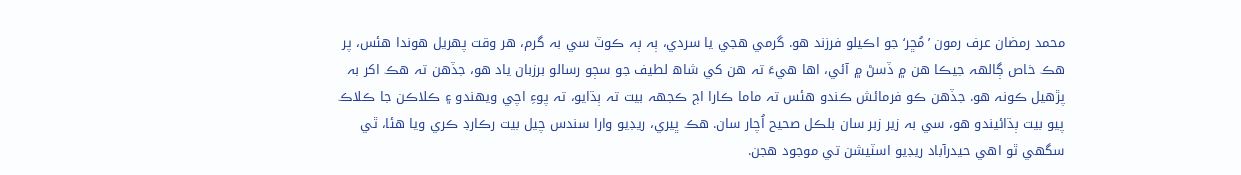محمد رمضان عرف رمون ’مُڇر‘ جو اڪيلو فرزند ھو. گرمي ھجي يا سردي، ٻہ ٻہ ڪوٽ سي بہ گرم، ھر وقت پھريل ھوندا ھئس، پر ھڪ خاص ڳالهہ جيڪا ھن ۾ ڏسڻ ۾ آئي، اھا ھيءَ تہ ھن کي شاھ لطيف جو سڄو رسالو برزبان ياد ھو، جڏهن تہ ھڪ اکر بہ پڙهيل ڪونہ ھو. جڏهن ڪو فرمائش ڪندو ھئس تہ ماما ڪارا اڄ ڪجهہ بيت تہ ٻڌايو، تہ پوءِ اچي ويھندو ۽ ڪلاڪن جا ڪلاڪ پيو بيت ٻڌائيندو ھو، سي بہ زير زبر سان بلڪل صحيح اُچار سان. ھڪ ڀيري، ريڊيو وارا سندس چيل بيت رڪارڊ ڪري ويا ھئا، ٿي سگهي ٿو اھي حيدرآباد ريڊيو اسٽيشن تي موجود ھجن.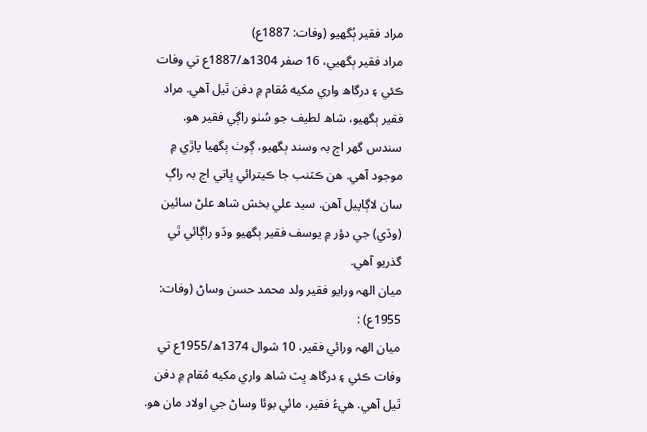مراد فقير ٻُگهيو (وفات: 1887ع)
مراد فقير ٻگهيي، 16 صفر 1304ھ/1887ع تي وفات ڪئي ۽ درگاھ واري مکيه مُقام ۾ دفن ٿيل آھي. مراد فقير ٻگهيو، شاھ لطيف جو سُٺو راڳي فقير ھو. سندس گهر اڄ بہ وسند ٻگهيو، ڳوٺ ٻگهيا پاڙي ۾ موجود آھي. ھن ڪٽنب جا ڪيترائي ڀاتي اڄ بہ راڳ سان لاڳاپيل آھن. سيد علي بخش شاھ علڻ سائين (وڏي) جي دؤر ۾ يوسف فقير ٻگهيو وڏو راڳائي ٿي گذريو آھي.
ميان الهہ ورايو فقير ولد محمد حسن وساڻ (وفات: 1955ع) :
ميان الهہ ورائي فقير، 10 شوال 1374ھ/1955ع تي وفات ڪئي ۽ درگاھ ڀٽ شاھ واري مکيه مُقام ۾ دفن ٿيل آھي. ھيءُ فقير، مائي بوئا وساڻ جي اولاد مان ھو.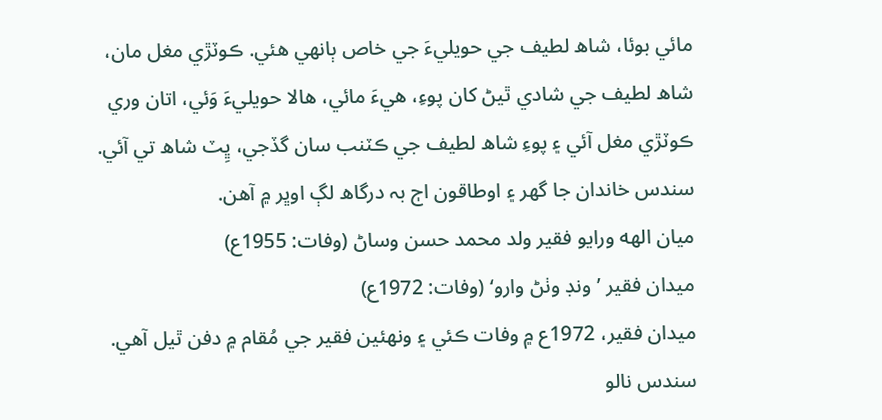مائي بوئا، شاھ لطيف جي حويليءَ جي خاص ٻانهي ھئي. ڪوٽڙي مغل مان، شاھ لطيف جي شادي ٿيڻ کان پوءِ، ھيءَ مائي، ھالا حويليءَ وَئي، اتان وري ڪوٽڙي مغل آئي ۽ پوءِ شاھ لطيف جي ڪٽنب سان گڏجي، ڀِٽ شاھ تي آئي. سندس خاندان جا گهر ۽ اوطاقون اڄ بہ درگاھ لڳ اوڀر ۾ آھن.
ميان الهه ورايو فقير ولد محمد حسن وساڻ (وفات: 1955ع)
ميدان فقير ’ونڊ وٺڻ وارو‘ (وفات: 1972ع)
ميدان فقير، 1972ع ۾ وفات ڪئي ۽ ونھئين فقير جي مُقام ۾ دفن ٿيل آھي. سندس نالو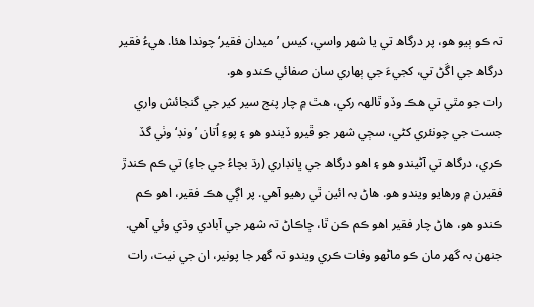تہ ڪو ٻيو ھو، پر درگاھ تي يا شھر واسي، کيس ’ميدان فقير‘ چوندا ھئا. ھيءُ فقير درگاھ جي اڱڻ تي، کجيءَ جي ٻھاري سان صفائي ڪندو ھو.
رات جو مٿي تي ھڪ وڏو ٿالهہ رکي، ھٿ ۾ چار پنج سير کير جي گنجائش واري جست جي چونئري کڻي، سڄي شھر جو ڦيرو ڏيندو ھو ۽ پوءِ اُتان ’ونڊ‘ وٺي گڏ ڪري، درگاھ تي آڻيندو ھو ۽ اھو درگاھ جي ڀانڊاري (رڌ بچاءُ جي جاءِ) تي ڪم ڪندڙ فقيرن ۾ ورهايو ويندو ھو. ھاڻ بہ ائين ٿي رهيو آھي. پر اڳي ھڪ فقير، اھو ڪم ڪندو ھو، ھاڻ چار فقير اھو ڪم ڪن ٿا، ڇاڪاڻ تہ شھر جي آبادي وڌي وئي آھي.
جنھن بہ گهر مان ڪو ماڻهو وفات ڪري ويندو تہ گهر جا پونير، ان جي نيت، رات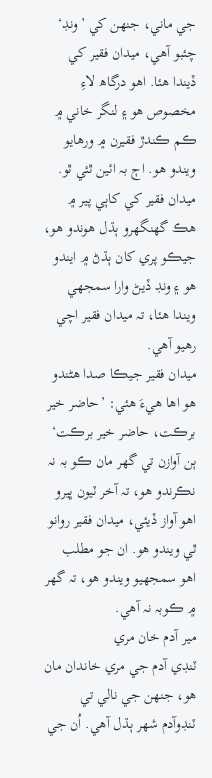جي ماني، جنھن کي ’ونڊ‘ چئبو آھي، ميدان فقير کي ڏيندا ھئا. اھو درگاھ لاءِ مخصوص ھو ۽ لنگر خاني ۾ ڪم ڪندڙ فقيرن ۾ ورهايو ويندو ھو. اڄ بہ ائين ٿئي ٿو. ميدان فقير کي کاٻي پير ۾ ھڪ گهنگهرو ٻڌل ھوندو ھو، جيڪو پري کان ٻڌڻ ۾ ايندو ھو ۽ ونڊ ڏيڻ وارا سمجهي ويندا ھئا، تہ ميدان فقير اچي رهيو آھي.
ميدان فقير جيڪا صدا ھڻندو ھو اھا ھيءَ ھئي: ’حاضر خير برڪت، حاضر خير برڪت‘
ٻن آوازن تي گهر مان ڪو بہ نہ نڪرندو ھو، تہ آخر ٽيون ڀيرو اھو آواز ڏيئي، ميدان فقير روانو ٿي ويندو ھو. ان جو مطلب اھو سمجهيو ويندو ھو، تہ گهر ۾ ڪوبہ نہ آھي.
مير آدم خان مري
ٽنڊي آدم جي مري خاندان مان ھو، جنھن جي نالي تي ٽنڊوآدم شھر ٻڌل آھي. اُن جي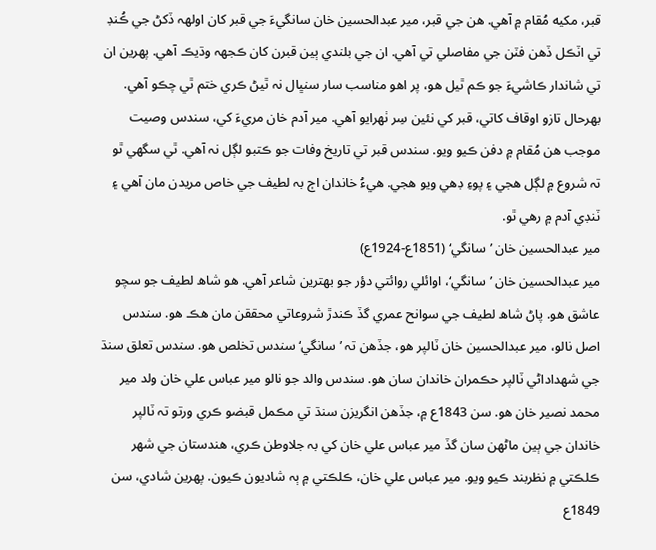قبر، مکيه مُقام ۾ آھي. ھن جي قبر، مير عبدالحسين خان سانگيءَ جي قبر کان اولهہ ڏکڻ جي ڪُنڊ تي اٽڪل ڏهن فٽن جي مفاصلي تي آھي. ان جي بلندي ٻين قبرن کان ڪجهہ وڌيڪ آھي. پھرين ان تي شاندار ڪاشيءَ جو ڪم ٿيل ھو، پر اھو مناسب سار سنڀال نہ ٿيڻ ڪري ختم ٿي چڪو آھي. بهرحال تازو اوقاف کاتي، قبر کي نئين سِر ٺھرايو آھي. مير آدم خان مريءَ کي، سندس وصيت موجب ھن مُقام ۾ دفن ڪيو ويو. سندس قبر تي تاريخ وفات جو ڪتبو لڳل نہ آھي. ٿي سگهي ٿو تہ شروع ۾ لڳل ھجي ۽ پوءِ ڊھي ويو ھجي. ھيءُ خاندان اڄ بہ لطيف جي خاص مريدن مان آھي ۽ ٽنڊي آدم ۾ رهي ٿو.
مير عبدالحسين خان ’سانگي‘ (1851ع-1924ع)
مير عبدالحسين خان ’سانگي‘، اوائلي روائتي دؤر جو بھترين شاعر آھي. ھو شاھ لطيف جو سچو عاشق ھو. پاڻ شاھ لطيف جي سوانح عمري گڏ ڪندڙ شروعاتي محققن مان ھڪ ھو. سندس اصل نالو، مير عبدالحسين خان ٽالپر ھو، جڏهن تہ ’سانگي‘ سندس تخلص ھو. سندس تعلق سنڌ جي شھداداڻي ٽالپر حڪمران خاندان سان ھو. سندس والد جو نالو مير عباس علي خان ولد مير محمد نصير خان ھو. سن 1843ع ۾، جڏهن انگريزن سنڌ تي مڪمل قبضو ڪري ورتو تہ ٽالپر خاندان جي ٻين ماڻهن سان گڏ مير عباس علي خان کي بہ جلاوطن ڪري، ھندستان جي شھر ڪلڪتي ۾ نظربند ڪيو ويو. مير عباس علي خان، ڪلڪتي ۾ ٻہ شاديون ڪيون. پھرين شادي، سن 1849ع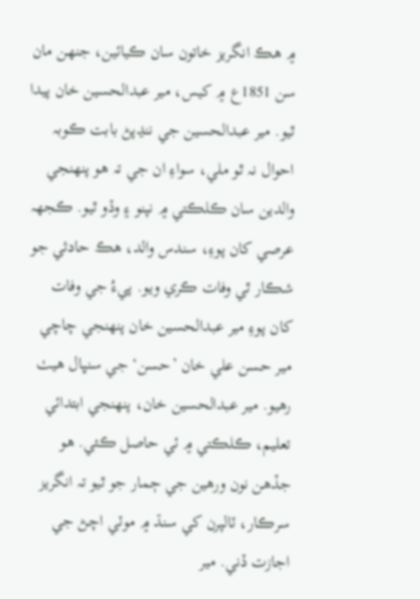۾ ھڪ انگريز خاتون سان ڪيائين، جنھن مان سن 1851ع ۾ کيس، مير عبدالحسين خان پيدا ٿيو. مير عبدالحسين جي ننڍپڻ بابت ڪوبہ احوال نہ ٿو ملي، سواءِ ان جي تہ ھو پنھنجي والدين سان ڪلڪتي ۾ نپنو ۽ وڏو ٿيو. ڪجهہ عرصي کان پوءِ، سندس والد، ھڪ حادثي جو شڪار ٿي وفات ڪري ويو. پيءُ جي وفات کان پوءِ مير عبدالحسين خان پنھنجي چاچي مير حسن علي خان ’حسن‘ جي سنڀال ھيٺ رهيو. مير عبدالحسين خان، پنھنجي ابتدائي تعليم، ڪلڪتي ۾ ئي حاصل ڪئي. ھو جڏهن نون ورهين جي ڄمار جو ٿيو تہ انگريز سرڪار، ٽالپرن کي سنڌ ۾ موٽي اچڻ جي اجازت ڏني. مير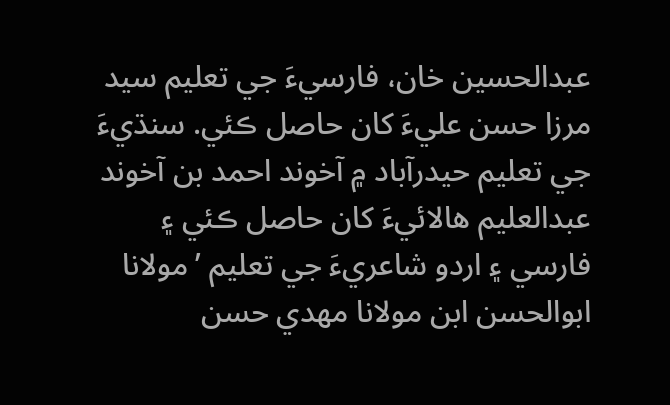عبدالحسين خان، فارسيءَ جي تعليم سيد مرزا حسن عليءَ کان حاصل ڪئي. سنڌيءَ جي تعليم حيدرآباد ۾ آخوند احمد بن آخوند عبدالعليم ھالائيءَ کان حاصل ڪئي ۽ فارسي ۽ اردو شاعريءَ جي تعليم ’مولانا ابوالحسن ابن مولانا مهدي حسن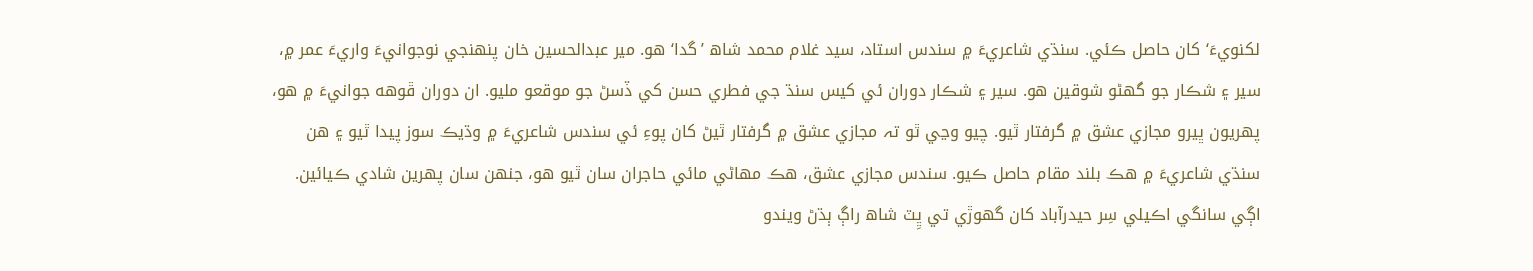لکنويءَ‘ کان حاصل ڪئي. سنڌي شاعريءَ ۾ سندس استاد، سيد غلام محمد شاھ ’گدا‘ ھو. مير عبدالحسين خان پنھنجي نوجوانيءَ واريءَ عمر ۾، سير ۽ شڪار جو گهڻو شوقين ھو. سير ۽ شڪار دوران ئي کيس سنڌ جي فطري حسن کي ڏسڻ جو موقعو مليو. ان دوران ڦوهه جوانيءَ ۾ ھو، پھريون ڀيرو مجازي عشق ۾ گرفتار ٿيو. چيو وڃي ٿو تہ مجازي عشق ۾ گرفتار ٿيڻ کان پوءِ ئي سندس شاعريءَ ۾ وڌيڪ سوز پيدا ٿيو ۽ ھن سنڌي شاعريءَ ۾ ھڪ بلند مقام حاصل ڪيو. سندس مجازي عشق، ھڪ مھاڻي مائي حاجران سان ٿيو ھو، جنھن سان پھرين شادي ڪيائين. اڳي سانگي اڪيلي سِر حيدرآباد کان گهوڙي تي ڀِٽ شاھ راڳ ٻڌڻ ويندو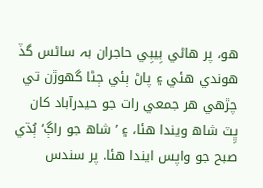ھو، پر ھاڻي بِيبِي حاجران بہ ساڻس گڏ ھوندي ھئي ۽ پاڻ ٻئي ڄڻا گهوڙن تي چڙهي ھر جمعي رات جو حيدرآباد کان ڀِٽ شاھ ويندا ھئا، ۽ ’شاھ جو راڳ‘ ٻُڌي صبح جو واپس ايندا ھئا. پر سندس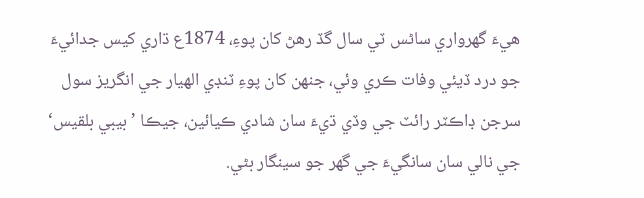ھيءَ گهرواري ساڻس ٽي سال گڏ رهڻ کان پوءِ، 1874ع ڌاري کيس جدائيءَ جو درد ڏيئي وفات ڪري وئي، جنھن کان پوءِ ٽنڊي الهيار جي انگريز سول سرجن ڊاڪٽر رائٽ جي وڏي ڌيءَ سان شادي ڪيائين، جيڪا ’بيبي بلقيس‘ جي نالي سان سانگيءَ جي گهر جو سينگار بڻي.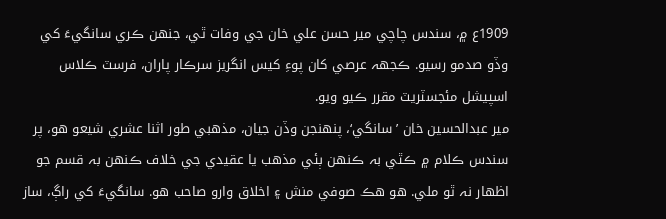1909ع ۾، سندس چاچي مير حسن علي خان جي وفات ٿي، جنھن ڪري سانگيءَ کي وڏو صدمو رسيو. ڪجهہ عرصي کان پوءِ کيس انگريز سرڪار پاران، فرسٽ ڪلاس اسپيشل مئجسٽريٽ مقرر ڪيو ويو.
مير عبدالحسين خان ’سانگي‘، پنھنجن وڏن جيان، مذھبي طور اثنا عشري شيعو ھو، پر سندس ڪلام ۾ ڪٿي بہ ڪنھن ٻئي مذھب يا عقيدي جي خلاف ڪنھن بہ قسم جو اظھار نہ ٿو ملي. ھو ھڪ صوفي منش ۽ اخلاق وارو صاحب ھو. سانگيءَ کي راڳ، ساز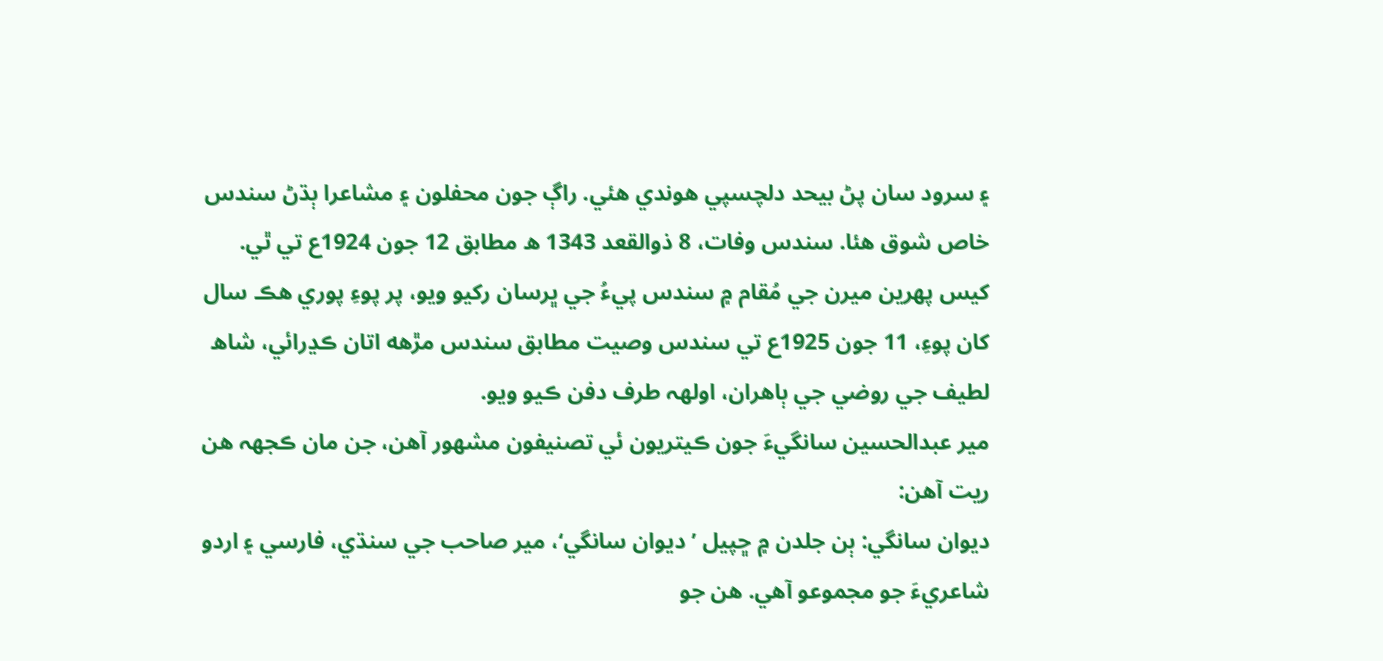۽ سرود سان پڻ بيحد دلچسپي ھوندي ھئي. راڳ جون محفلون ۽ مشاعرا ٻڌڻ سندس خاص شوق ھئا. سندس وفات، 8 ذوالقعد 1343 ھ مطابق 12 جون 1924ع تي ٿي. کيس پھرين ميرن جي مُقام ۾ سندس پيءُ جي ڀرسان رکيو ويو، پر پوءِ پوري ھڪ سال کان پوءِ، 11 جون 1925ع تي سندس وصيت مطابق سندس مڙهه اتان ڪڍرائي، شاھ لطيف جي روضي جي ٻاھران، اولهہ طرف دفن ڪيو ويو.
مير عبدالحسين سانگيءَ جون ڪيتريون ئي تصنيفون مشھور آھن، جن مان ڪجهہ ھن ريت آھن:
ديوان سانگي: ٻن جلدن ۾ ڇپيل ’ديوان سانگي‘، مير صاحب جي سنڌي، فارسي ۽ اردو شاعريءَ جو مجموعو آھي. ھن جو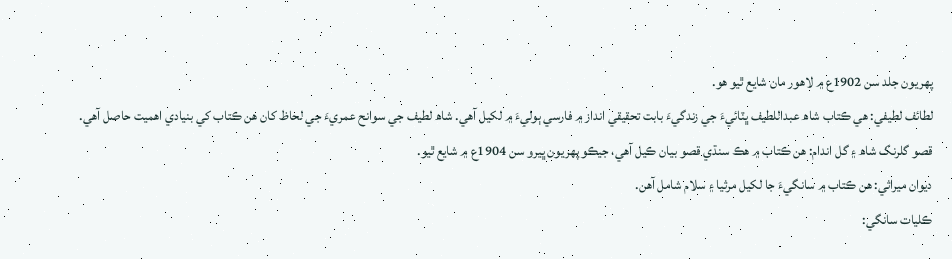پھريون جلد سن 1902ع ۾ لاھور مان شايع ٿيو ھو.
لطائف لطيفي: ھي ڪتاب شاھ عبداللطيف ڀٽائيءَ جي زندگيءَ بابت تحقيقي انداز ۾ فارسي ٻوليءَ ۾ لکيل آھي. شاھ لطيف جي سوانح عمريءَ جي لحاظ کان ھن ڪتاب کي بنيادي اھميت حاصل آھي.
قصو گلرنگ شاھ ۽ گل اندام: ھن ڪتاب ۾ ھڪ سنڌي قصو بيان ڪيل آھي، جيڪو پھريون ڀيرو سن 1904ع ۾ شايع ٿيو.
ديوان ميراثي: ھن ڪتاب ۾ سانگيءَ جا لکيل مرثيا ۽ سلام شامل آھن.
ڪليات سانگي: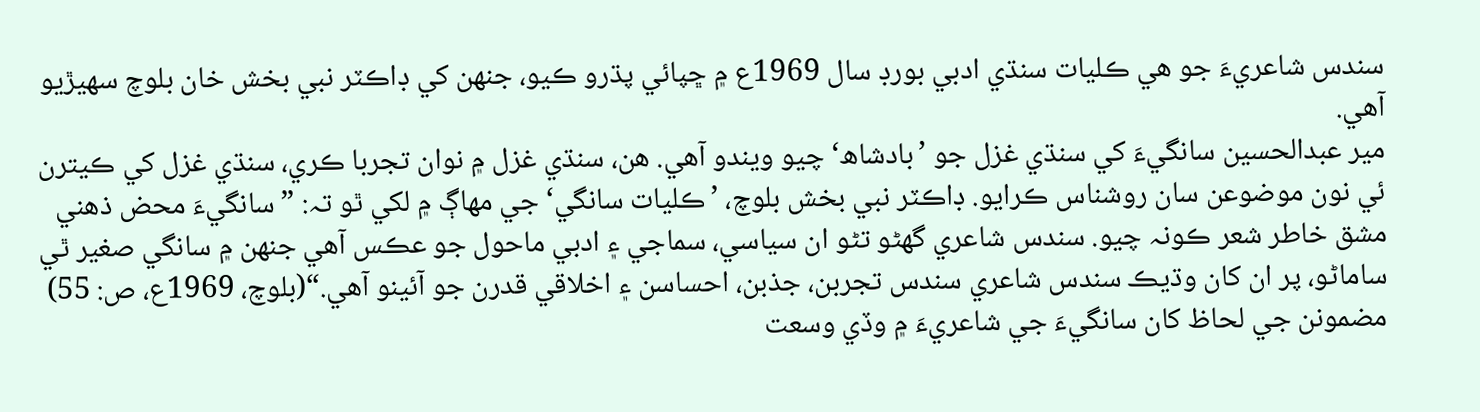سندس شاعريءَ جو ھي ڪليات سنڌي ادبي بورڊ سال 1969ع ۾ ڇپائي پڌرو ڪيو، جنھن کي ڊاڪٽر نبي بخش خان بلوچ سھيڙيو آھي.
مير عبدالحسين سانگيءَ کي سنڌي غزل جو ’بادشاھ‘ چيو ويندو آھي. ھن، سنڌي غزل ۾ نوان تجربا ڪري، سنڌي غزل کي ڪيترن ئي نون موضوعن سان روشناس ڪرايو. ڊاڪٽر نبي بخش بلوچ، ’ڪليات سانگي‘ جي مهاڳ ۾ لکي ٿو تہ: ”سانگيءَ محض ذھني مشق خاطر شعر ڪونہ چيو. سندس شاعري گهڻو تڻو ان سياسي، سماجي ۽ ادبي ماحول جو عڪس آھي جنھن ۾ سانگي صغير ٿي ساماڻو، پر ان کان وڌيڪ سندس شاعري سندس تجربن، جذبن، احساسن ۽ اخلاقي قدرن جو آئينو آھي.“(بلوچ، 1969ع، ص: 55)
مضمونن جي لحاظ کان سانگيءَ جي شاعريءَ ۾ وڏي وسعت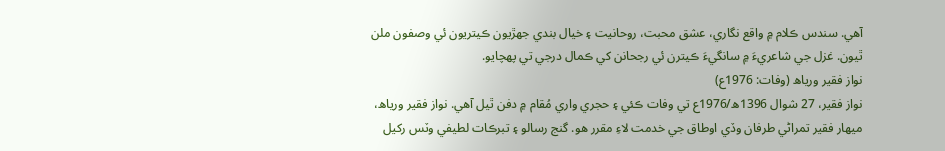آھي. سندس ڪلام ۾ واقع نگاري، عشق محبت، روحانيت ۽ خيال بندي جهڙيون ڪيتريون ئي وصفون ملن ٿيون. غزل جي شاعريءَ ۾ سانگيءَ ڪيترن ئي رجحانن کي ڪمال درجي تي پھچايو.
نواز فقير ورياھ (وفات: 1976ع)
نواز فقير، 27 شوال 1396ھ/1976ع تي وفات ڪئي ۽ حجري واري مُقام ۾ دفن ٿيل آھي. نواز فقير ورياھ، ميھار فقير تمراڻي طرفان وڏي اوطاق جي خدمت لاءِ مقرر ھو. گنج رسالو ۽ تبرڪات لطيفي وٽس رکيل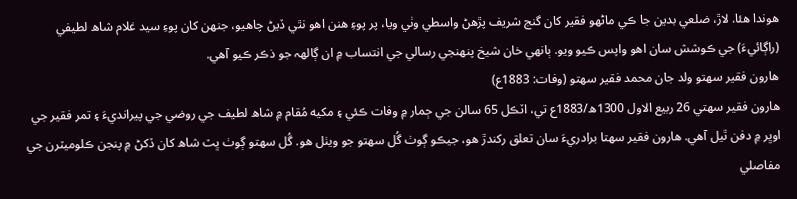ھوندا ھئا. لاڙ، ضلعي بدين جا ڪي ماڻهو فقير کان گنج شريف پڙهڻ واسطي وٺي ويا، پر پوءِ ھنن اھو نٿي ڏيڻ چاھيو، جنھن کان پوءِ سيد غلام شاھ لطيفي (راڳائيءَ) جي ڪوشش سان اھو واپس ڪيو ويو. ٻانهي خان شيخ پنھنجي رسالي جي انتساب ۾ ان ڳالهہ جو ذڪر ڪيو آھي.
ھارون فقير سھتو ولد جان محمد فقير سھتو (وفات: 1883ع)
ھارون فقير سھتي 26 ربيع الاول 1300ھ/1883ع تي، اٽڪل 65 سالن جي ڄمار ۾ وفات ڪئي ۽ مکيه مُقام ۾ شاھ لطيف جي روضي جي پيرانديءَ ۽ تمر فقير جي اوڀر ۾ دفن ٿيل آھي. ھارون فقير سھتا برادريءَ سان تعلق رکندڙ ھو، جيڪو ڳوٺ گُل سھتو جو ويٺل ھو. گُل سھتو ڳوٺ ڀٽ شاھ کان ڏکڻ ۾ پنجن ڪلوميٽرن جي مفاصلي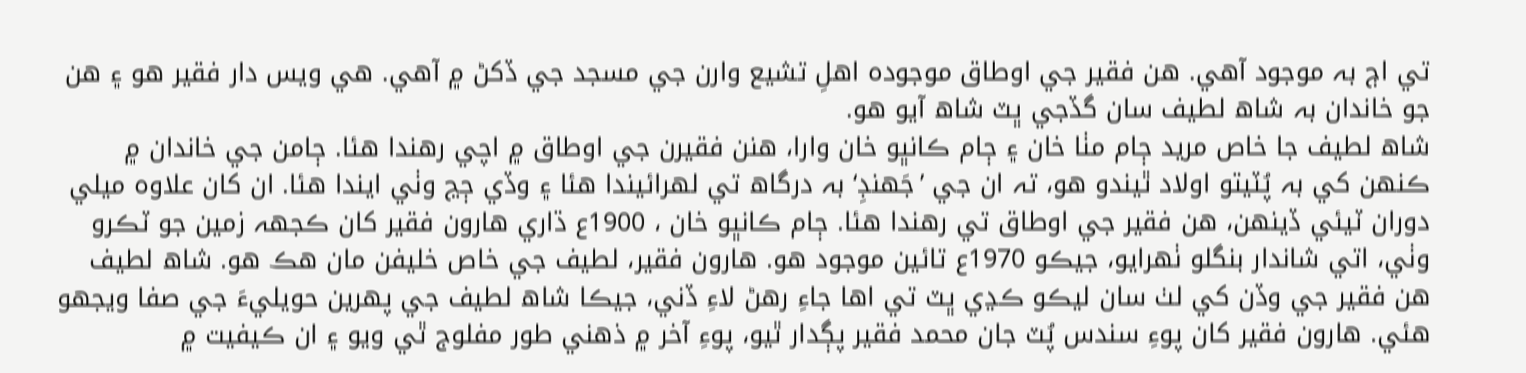تي اڄ بہ موجود آھي. ھن فقير جي اوطاق موجودہ اھلِ تشيع وارن جي مسجد جي ڏکڻ ۾ آھي. ھي ويس دار فقير ھو ۽ ھن جو خاندان بہ شاھ لطيف سان گڏجي ڀٽ شاھ آيو ھو.
شاھ لطيف جا خاص مريد ڄام مٺا خان ۽ ڄام ڪانڀو خان وارا، ھنن فقيرن جي اوطاق ۾ اچي رهندا ھئا. ڄامن جي خاندان ۾ ڪنھن کي بہ پُٽيتو اولاد ٿيندو ھو، تہ ان جي ’جَھنڊِ‘ بہ درگاھ تي لهرائيندا ھئا ۽ وڏي ڄڃ وٺي ايندا ھئا. ان کان علاوہ ميلي دوران ٽيئي ڏينھن، ھن فقير جي اوطاق تي رهندا ھئا. ڄام ڪانڀو خان ، 1900ع ڌاري ھارون فقير کان ڪجهہ زمين جو ٽڪرو وٺي، اتي شاندار بنگلو ٺھرايو، جيڪو 1970ع تائين موجود ھو. ھارون فقير، لطيف جي خاص خليفن مان ھڪ ھو. شاھ لطيف ھن فقير جي وڏن کي لٺ سان ليڪو ڪڍي ڀٽ تي اھا جاءِ رهڻ لاءِ ڏني، جيڪا شاھ لطيف جي پھرين حويليءَ جي صفا ويجهو ھئي. ھارون فقير کان پوءِ سندس پُٽ جان محمد فقير پڳدار ٿيو، پوءِ آخر ۾ ذھني طور مفلوج ٿي ويو ۽ ان ڪيفيت ۾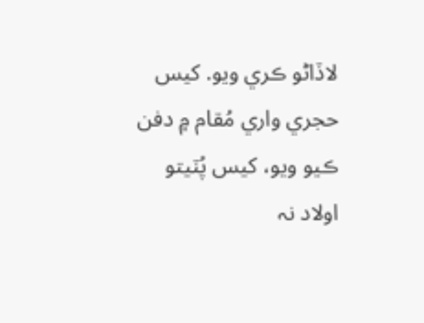لاڏاڻو ڪري ويو. کيس حجري واري مُقام ۾ دفن ڪيو ويو، کيس پُٽيتو اولاد نہ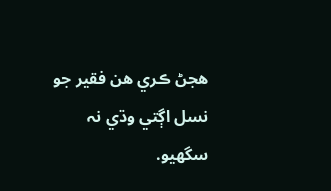ھجڻ ڪري ھن فقير جو نسل اڳتي وڌي نہ سگهيو.